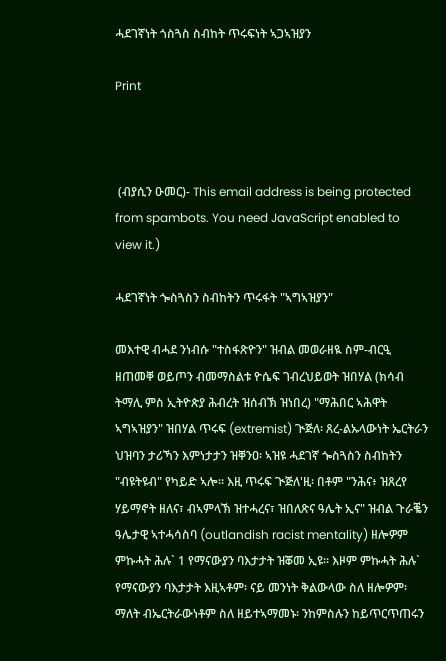ሓደገኛነት ጎስጓስ ስብከት ጥሩፍነት ኣጋኣዝያን

Print



 (ብያሲን ዑመር)- This email address is being protected from spambots. You need JavaScript enabled to view it.)

ሓደገኛነት ጐስጓስን ስብከትን ጥሩፋት "ኣግኣዝያን"

መእተዊ ብሓደ ንነብሱ "ተስፋጽዮን" ዝብል መወራዘዪ ስም-ብርዒ ዘጠመቐ ወይጦን ብመማስልቱ ዮሴፍ ገብረህይወት ዝበሃል (ክሳብ ትማሊ ምስ ኢትዮጵያ ሕብረት ዝሰብኽ ዝነበረ) "ማሕበር ኣሕዋት ኣግኣዝያን" ዝበሃል ጥሩፍ (extremist) ጒጅለ፡ ጸረ-ልኡላውነት ኤርትራን ህዝባን ታሪኻን እምነታታን ዝቐንዐ፡ ኣዝዩ ሓደገኛ ጐስጓስን ስብከትን "ብዩትዩብ" የካይድ ኣሎ። እዚ ጥሩፍ ጒጅለ'ዚ፡ በቶም "ንሕና፥ ዝጸረየ ሃይማኖት ዘለና፣ ብኣምላኽ ዝተሓረና፣ ዝበለጽና ዓሌት ኢና" ዝብል ጉራቘን ዓሌታዊ ኣተሓሳስባ (outlandish racist mentality) ዘሎዎም ምኩሓት ሕሉ` 1 የማናውያን ባእታታት ዝቖመ ኢዩ። እዞም ምኩሓት ሕሉ` የማናውያን ባእታታት እዚኣቶም፡ ናይ መንነት ቅልውላው ስለ ዘሎዎም፡ ማለት ብኤርትራውነቶም ስለ ዘይተኣማመኑ፡ ንከምስሉን ከይጥርጥጠሩን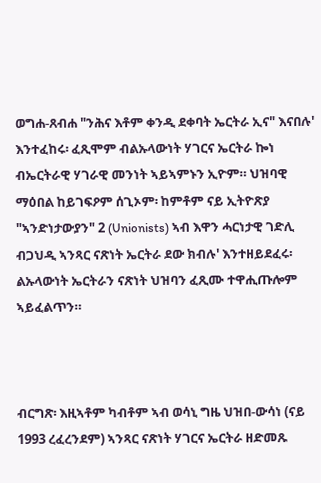ወግሐ-ጸብሐ "ንሕና እቶም ቀንዲ ደቀባት ኤርትራ ኢና" እናበሉ' እንተፈከሩ፡ ፈጺሞም ብልኡላውነት ሃገርና ኤርትራ ኰነ ብኤርትራዊ ሃገራዊ መንነት ኣይኣምኑን ኢዮም። ህዝባዊ ማዕበል ከይገፍዖም ሰጊኦም፡ ከምቶም ናይ ኢትዮጽያ "ኣንድነታውያን" 2 (Unionists) ኣብ እዋን ሓርነታዊ ገድሊ ብጋህዲ ኣንጻር ናጽነት ኤርትራ ደው ክብሉ' እንተዘይደፈሩ፡ ልኡላውነት ኤርትራን ናጽነት ህዝባን ፈጺሙ ተዋሒጡሎም ኣይፈልጥን።



ብርግጽ፡ እዚኣቶም ካብቶም ኣብ ወሳኒ ግዜ ህዝበ-ውሳነ (ናይ 1993 ረፈረንደም) ኣንጻር ናጽነት ሃገርና ኤርትራ ዘድመጹ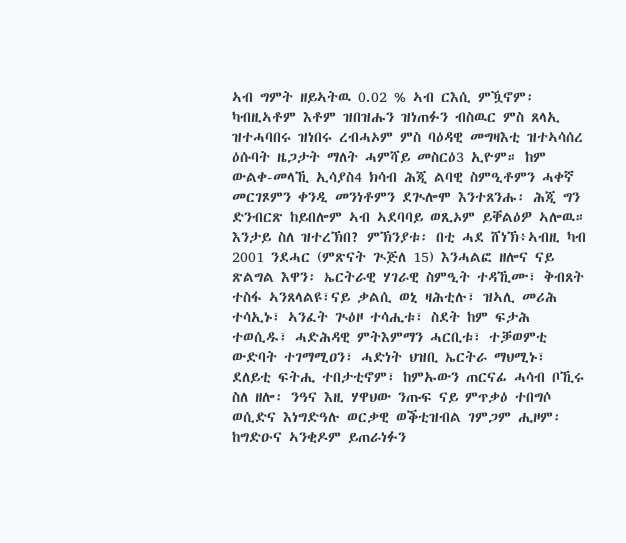ኣብ ግምት ዘይኣትዉ 0.02 % ኣብ ርእሲ ምዃኖም፡ ካብዚኣቶም እቶም ዝበዝሑን ዝነጠፉን ብስዉር ምስ ጸላኢ ዝተሓባበሩ ዝነበሩ ረብሓኦም ምስ ባዕዳዊ መግዛእቲ ዝተኣሳሰረ ዕሱባት ዜጋታት ማለት ሓምሻይ መስርዕ3 ኢዮም። ከም ውልቀ-መላኺ ኢሳያስ4 ክሳብ ሕጂ ልባዊ ስምዒቶምን ሓቀኛ መርገጾምን ቀንዲ መንነቶምን ደጒሎሞ እንተጸንሑ፡ ሕጂ ግን ድንብርጽ ከይበሎም ኣብ ኣደባባይ ወጺኦም ይቐልዕዎ ኣሎዉ። እንታይ ስለ ዝተረኽበ? ምኽንያቱ፡ በቲ ሓደ ሸነኽ፥ኣብዚ ካብ 2001 ንደሓር (ምጽናት ጒጅለ 15) እንሓልፎ ዘሎና ናይ ጽልግል እዋን፡ ኤርትራዊ ሃገራዊ ስምዒት ተዳኺሙ፣ ቅብጸት ተስፋ ኣንጸላልዩ፣ናይ ቃልሲ ወኒ ዛሕቲሉ፣ ዝኣሊ መሪሕ ተሳኢኑ፣ ኣንፈት ጒዕዞ ተሳሒቱ፣ ስደት ከም ፍታሕ ተወሲዱ፣ ሓድሕዳዊ ምትእምማን ሓርቢቱ፣ ተቓወምቲ ውድባት ተገማሚዐን፣ ሓድነት ህዝቢ ኤርትራ ማህሚኑ፣ ደለይቲ ፍትሒ ተበታቲኖም፣ ከምኡውን ጠርናፊ ሓሳብ ቦኺሩ ስለ ዘሎ፡ ንዓና እዚ ሃዋህው ንጡፍ ናይ ምጥቃዕ ተበግሶ ወሲድና እነግድዓሉ ወርቃዊ ወቕቲዝብል ገምጋም ሒዞም፡ ከግድዑና ኣንቂዶም ይጠራነፉን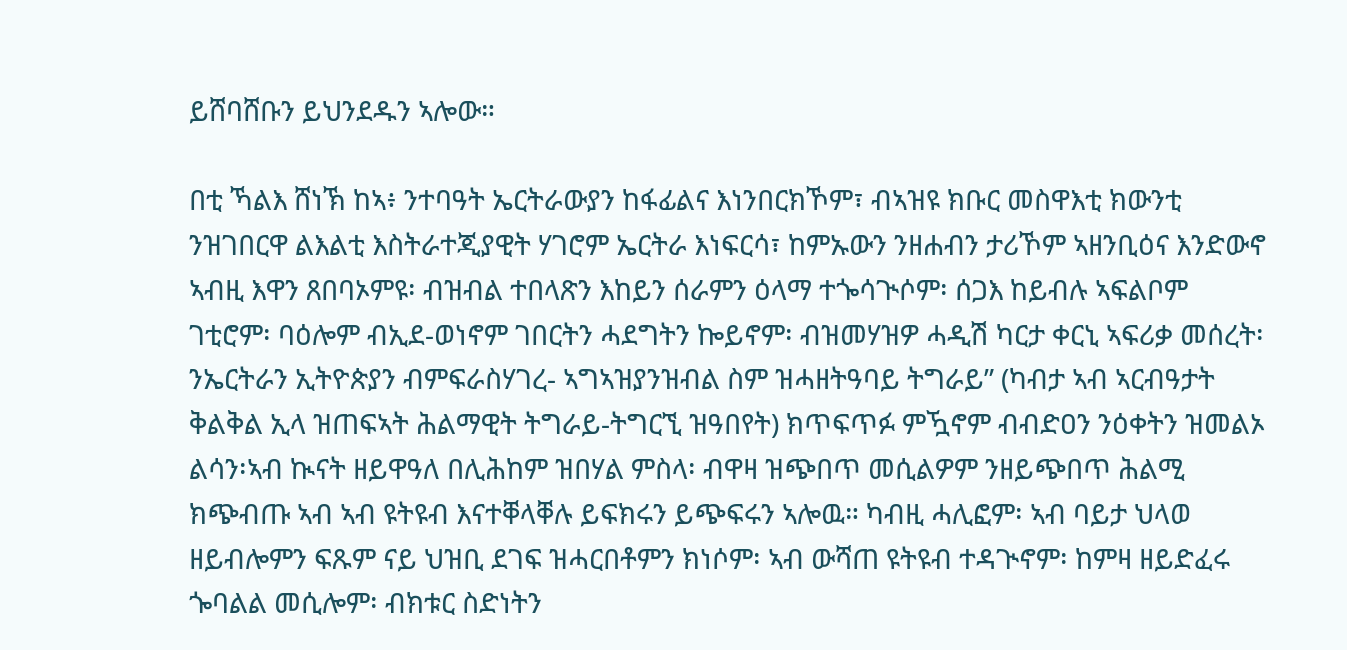ይሸባሸቡን ይህንደዱን ኣሎው።

በቲ ኻልእ ሸነኽ ከኣ፥ ንተባዓት ኤርትራውያን ከፋፊልና እነንበርክኾም፣ ብኣዝዩ ክቡር መስዋእቲ ክውንቲ ንዝገበርዋ ልእልቲ እስትራተጂያዊት ሃገሮም ኤርትራ እነፍርሳ፣ ከምኡውን ንዘሐብን ታሪኾም ኣዘንቢዕና እንድውኖ ኣብዚ እዋን ጸበባኦምዩ፡ ብዝብል ተበላጽን እከይን ሰራምን ዕላማ ተጐሳጒሶም፡ ሰጋእ ከይብሉ ኣፍልቦም ገቲሮም፡ ባዕሎም ብኢደ-ወነኖም ገበርትን ሓደግትን ኰይኖም፡ ብዝመሃዝዎ ሓዲሽ ካርታ ቀርኒ ኣፍሪቃ መሰረት፡ ንኤርትራን ኢትዮጵያን ብምፍራስሃገረ- ኣግኣዝያንዝብል ስም ዝሓዘትዓባይ ትግራይ” (ካብታ ኣብ ኣርብዓታት ቅልቅል ኢላ ዝጠፍኣት ሕልማዊት ትግራይ-ትግርኚ ዝዓበየት) ክጥፍጥፉ ምዃኖም ብብድዐን ንዕቀትን ዝመልኦ ልሳን፡ኣብ ኲናት ዘይዋዓለ በሊሕከም ዝበሃል ምስላ፡ ብዋዛ ዝጭበጥ መሲልዎም ንዘይጭበጥ ሕልሚ ክጭብጡ ኣብ ኣብ ዩትዩብ እናተቐላቐሉ ይፍክሩን ይጭፍሩን ኣሎዉ። ካብዚ ሓሊፎም፡ ኣብ ባይታ ህላወ ዘይብሎምን ፍጹም ናይ ህዝቢ ደገፍ ዝሓርበቶምን ክነሶም፡ ኣብ ውሻጠ ዩትዩብ ተዳጒኖም፡ ከምዛ ዘይድፈሩ ጐባልል መሲሎም፡ ብክቱር ስድነትን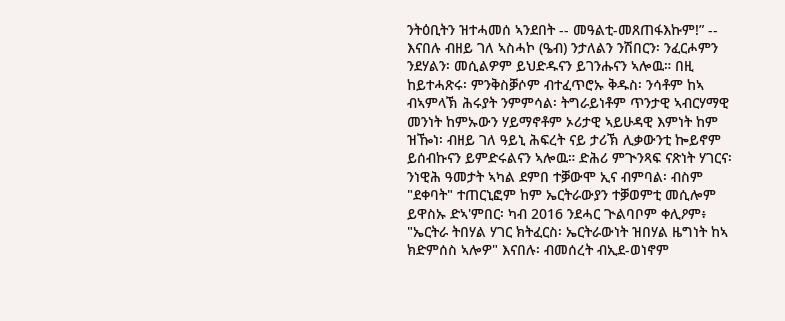ንትዕቢትን ዝተሓመሰ ኣንደበት -- መዓልቲ-መጸጠፋእኩም!” -- እናበሉ ብዘይ ገለ ኣስሓኮ (ዔብ) ንታለልን ንሽበርን፡ ንፈርሖምን ንደሃልን፡ መሲልዎም ይህድዱናን ይገንሑናን ኣሎዉ። በዚ ከይተሓጽሩ፡ ምንቅስቓሶም ብተፈጥሮኡ ቅዱስ፡ ንሳቶም ከኣ ብኣምላኽ ሕሩያት ንምምሳል፡ ትግራይነቶም ጥንታዊ ኣብርሃማዊ መንነት ከምኡውን ሃይማኖቶም ኦሪታዊ ኣይሁዳዊ እምነት ከም ዝዀነ፡ ብዘይ ገለ ዓይኒ ሕፍረት ናይ ታሪኽ ሊቃውንቲ ኰይኖም ይሰብኩናን ይምድሩልናን ኣሎዉ። ድሕሪ ምጒንጻፍ ናጽነት ሃገርና፡ ንነዊሕ ዓመታት ኣካል ደምበ ተቓውሞ ኢና ብምባል፡ ብስም "ደቀባት" ተጠርኒፎም ከም ኤርትራውያን ተቓወምቲ መሲሎም ይዋስኡ ድኣ'ምበር፡ ካብ 2016 ንደሓር ጒልባቦም ቀሊዖም፥ "ኤርትራ ትበሃል ሃገር ክትፈርስ፡ ኤርትራውነት ዝበሃል ዜግነት ከኣ ክድምሰስ ኣሎዎ" እናበሉ፡ ብመሰረት ብኢደ-ወነኖም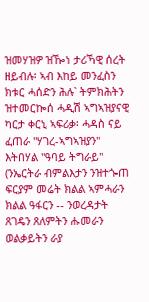ዝመሃዝዎ ዝዀነ ታሪኻዊ ሰረት ዘይብሉ፡ ኣብ እከይ መንፈስን ክቱር ሓሰድን ሕሉ` ትምክሕትን ዝተመርኰሰ ሓዲሽ ኣግኣዝያናዊ ካርታ ቀርኒ ኣፍሪቃ፡ ሓዳስ ናይ ፈጠራ "ሃገረ-ኣግኣዝያን" እትበሃል "ዓባይ ትግራይ" (ንኤርትራ ብምልእታን ንዝተጐጠ ፍርያም መሬት ክልል ኣምሓራን ክልል ዓፋርን -- ንወረዳታት ጸገዴን ጸለምትን ሑመራን ወልቃይትን ራያ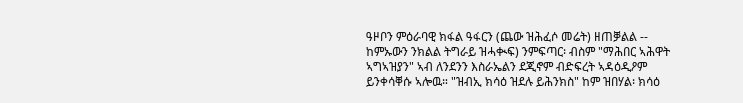ዓዞቦን ምዕራባዊ ክፋል ዓፋርን (ጨው ዝሕፈሶ መሬት) ዘጠቓልል -- ከምኡውን ንክልል ትግራይ ዝሓቊፍ) ንምፍጣር፡ ብስም "ማሕበር ኣሕዋት ኣግኣዝያን" ኣብ ለንደንን እስራኤልን ደጂኖም ብድፍረት ኣዳዕዲዖም ይንቀሳቐሱ ኣሎዉ። "ዝብኢ ክሳዕ ዝደሉ ይሕንክስ" ከም ዝበሃል፡ ክሳዕ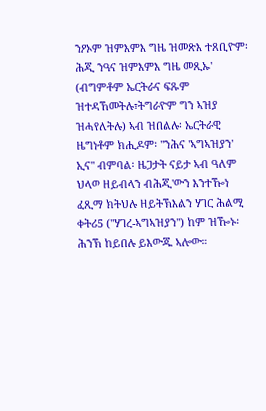ንዖኦም ዝምእምእ ግዜ ዝመጽእ ተጸቢዮም፡ ሕጂ ንዓና ዝምእምእ ግዜ መጺኡ' (ብግምቶም ኤርትራና ፍጹም ዝተዳኸመትሉ፣ትግራዮም ግን ኣዝያ ዝሓየለትሉ) ኣብ ዝበልሉ፡ ኤርትራዊ ዜግነቶም ክሒዶም፡ "ንሕና 'ኣግኣዝያን' ኢና" ብምባል፡ ዜጋታት ናይታ ኣብ ዓለም ህላወ ዘይብላን ብሕጂ'ውን እንተዀነ ፈጺማ ክትህሉ ዘይትኽእልን ሃገር ሕልሚ ቀትሪ5 ("ሃገረ-ኣግኣዝያን") ከም ዝዀኑ፡ ሕንኽ ከይበሉ ይእውጁ ኣሎው።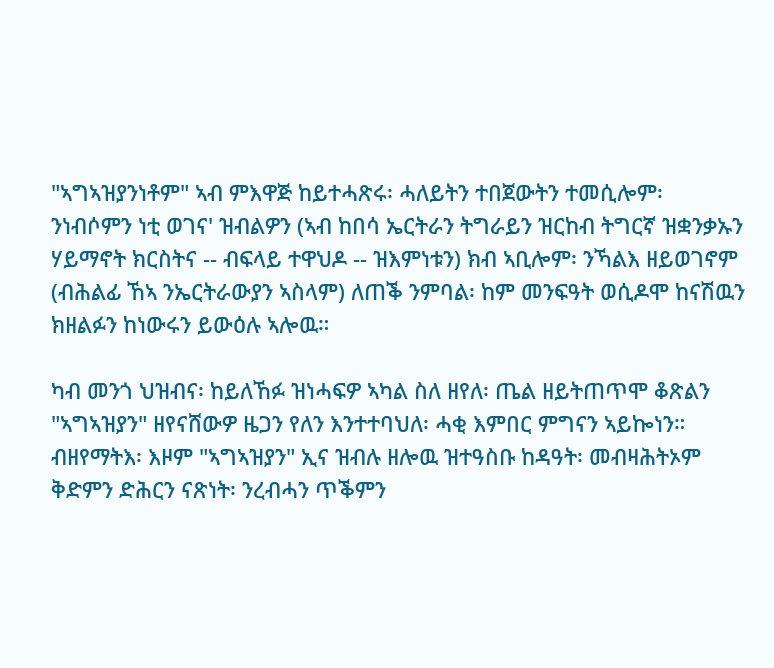"ኣግኣዝያንነቶም" ኣብ ምእዋጅ ከይተሓጽሩ፡ ሓለይትን ተበጀውትን ተመሲሎም፡ ንነብሶምን ነቲ ወገና' ዝብልዎን (ኣብ ከበሳ ኤርትራን ትግራይን ዝርከብ ትግርኛ ዝቋንቃኡን ሃይማኖት ክርስትና -- ብፍላይ ተዋህዶ -- ዝእምነቱን) ክብ ኣቢሎም፡ ንኻልእ ዘይወገኖም (ብሕልፊ ኸኣ ንኤርትራውያን ኣስላም) ለጠቕ ንምባል፡ ከም መንፍዓት ወሲዶሞ ከናሽዉን ክዘልፉን ከነውሩን ይውዕሉ ኣሎዉ።

ካብ መንጎ ህዝብና፡ ከይለኸፉ ዝነሓፍዎ ኣካል ስለ ዘየለ፡ ጤል ዘይትጠጥሞ ቆጽልን "ኣግኣዝያን" ዘየናሸውዎ ዜጋን የለን እንተተባህለ፡ ሓቂ እምበር ምግናን ኣይኰነን። ብዘየማትእ፡ እዞም "ኣግኣዝያን" ኢና ዝብሉ ዘሎዉ ዝተዓስቡ ከዳዓት፡ መብዛሕትኦም ቅድምን ድሕርን ናጽነት፡ ንረብሓን ጥቕምን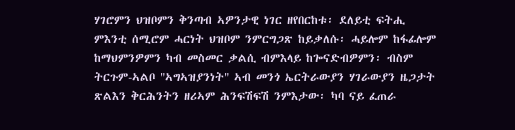ሃገሮምን ህዝቦምን ቅንጣብ ኣዎንታዊ ነገር ዘየበርከቱ፡ ደለይቲ ፍትሒ ምእንቲ ሰሚሮም ሓርነት ህዝቦም ንምርግጋጽ ከይቃለሱ፡ ሓይሎም ከፋፊሎም ከማህምንዎምን ካብ መስመር ቃልሲ ብምእላይ ከጐናድብዎምን፡ ብስም ትርጉም-ኣልቦ "ኣግኣዝያንነት" ኣብ መንጎ ኤርትራውያን ሃገራውያን ዜጋታት ጽልእን ቅርሕንትን ዘሪኣም ሕንፍሽፍሽ ንምእታው፡ ካባ ናይ ፈጠራ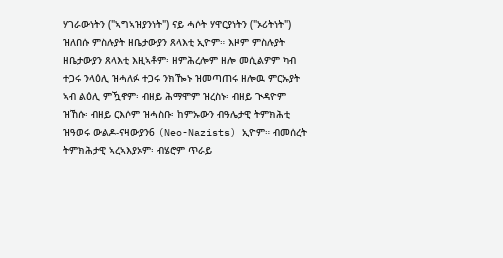ሃገራውነትን ("ኣግኣዝያንነት") ናይ ሓሶት ሃዋርያነትን ("ኦሪትነት") ዝለበሱ ምስሉያት ዘቤታውያን ጸላእቲ ኢዮም። እዞም ምስሉያት ዘቤታውያን ጸላእቲ እዚኣቶም፡ ዘምሕረሎም ዘሎ መሲልዎም ካብ ተጋሩ ንላዕሊ ዝሓለፉ ተጋሩ ንክዀኑ ዝመጣጠሩ ዘሎዉ ምርኡያት ኣብ ልዕሊ ምዃኖም፡ ብዘይ ሕማሞም ዝረስኑ፡ ብዘይ ጒዳዮም ዝኸሱ፡ ብዘይ ርእሶም ዝሓስቡ፡ ከምኡውን ብዓሌታዊ ትምክሕቲ ዝዓወሩ ውልዶ-ናዛውያን6 (Neo-Nazists) ኢዮም። ብመሰረት ትምክሕታዊ ኣረኣእያኦም፡ ብሄሮም ጥራይ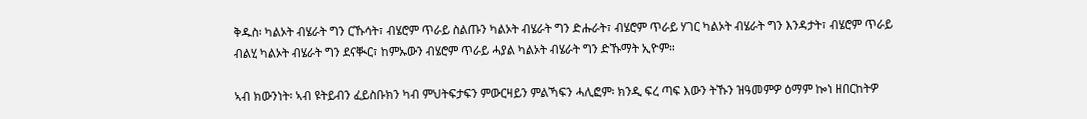ቅዱስ፡ ካልኦት ብሄራት ግን ርኹሳት፣ ብሄሮም ጥራይ ስልጡን ካልኦት ብሄራት ግን ድሑራት፣ ብሄሮም ጥራይ ሃገር ካልኦት ብሄራት ግን እንዳታት፣ ብሄሮም ጥራይ ብልሂ ካልኦት ብሄራት ግን ደናቚር፣ ከምኡውን ብሄሮም ጥራይ ሓያል ካልኦት ብሄራት ግን ድኹማት ኢዮም።

ኣብ ክውንነት፡ ኣብ ዩትይብን ፈይስቡክን ካብ ምህትፍታፍን ምውርዛይን ምልኻፍን ሓሊፎም፡ ክንዲ ፍረ ጣፍ እውን ትኹን ዝዓመምዎ ዕማም ኰነ ዘበርከትዎ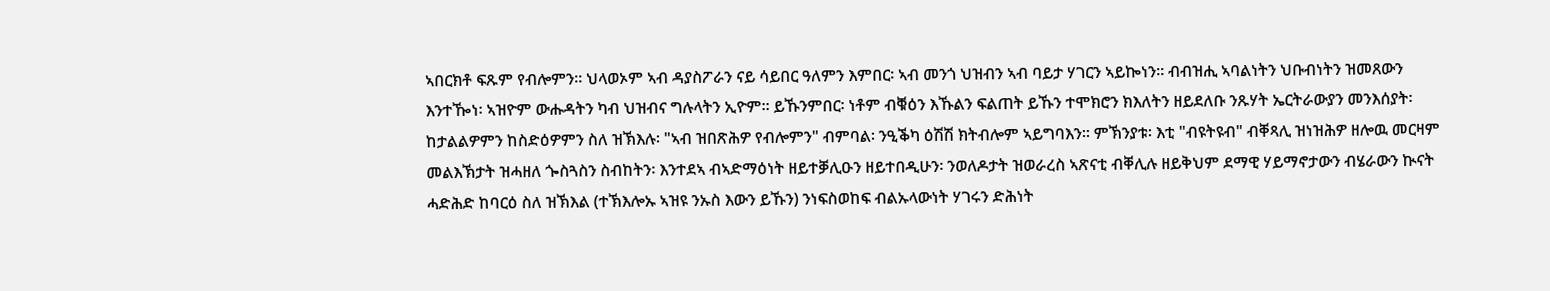ኣበርክቶ ፍጹም የብሎምን። ህላወኦም ኣብ ዳያስፖራን ናይ ሳይበር ዓለምን እምበር፡ ኣብ መንጎ ህዝብን ኣብ ባይታ ሃገርን ኣይኰነን። ብብዝሒ ኣባልነትን ህቡብነትን ዝመጸውን እንተዀነ፡ ኣዝዮም ውሑዳትን ካብ ህዝብና ግሉላትን ኢዮም። ይኹንምበር፡ ነቶም ብቑዕን እኹልን ፍልጠት ይኹን ተሞክሮን ክእለትን ዘይደለቡ ንጹሃት ኤርትራውያን መንእሰያት፡ ከታልልዎምን ከስድዕዎምን ስለ ዝኽእሉ፡ "ኣብ ዝበጽሕዎ የብሎምን" ብምባል፡ ንዒቕካ ዕሽሽ ክትብሎም ኣይግባእን። ምኽንያቱ፡ እቲ "ብዩትዩብ" ብቐጻሊ ዝነዝሕዎ ዘሎዉ መርዛም መልእኽታት ዝሓዘለ ጐስጓስን ስብከትን፡ እንተደኣ ብኣድማዕነት ዘይተቓሊዑን ዘይተበዲሁን፡ ንወለዶታት ዝወራረስ ኣጽናቲ ብቐሊሉ ዘይቅህም ደማዊ ሃይማኖታውን ብሄራውን ኲናት ሓድሕድ ከባርዕ ስለ ዝኽእል (ተኽእሎኡ ኣዝዩ ንኡስ እውን ይኹን) ንነፍስወከፍ ብልኡላውነት ሃገሩን ድሕነት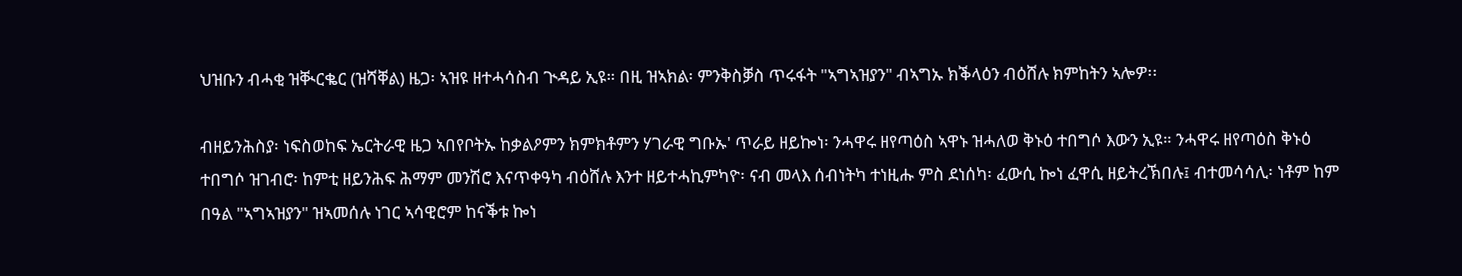ህዝቡን ብሓቂ ዝቚርቈር (ዝሻቐል) ዜጋ፡ ኣዝዩ ዘተሓሳስብ ጒዳይ ኢዩ። በዚ ዝኣክል፡ ምንቅስቓስ ጥሩፋት "ኣግኣዝያን" ብኣግኡ ክቕላዕን ብዕሸሉ ክምከትን ኣሎዎ፡፡

ብዘይንሕስያ፡ ነፍስወከፍ ኤርትራዊ ዜጋ ኣበየቦትኡ ከቃልዖምን ክምክቶምን ሃገራዊ ግቡኡ' ጥራይ ዘይኰነ፡ ንሓዋሩ ዘየጣዕስ ኣዋኑ ዝሓለወ ቅኑዕ ተበግሶ እውን ኢዩ። ንሓዋሩ ዘየጣዕስ ቅኑዕ ተበግሶ ዝገብሮ፡ ከምቲ ዘይንሕፍ ሕማም መንሽሮ እናጥቀዓካ ብዕሸሉ እንተ ዘይተሓኪምካዮ፡ ናብ መላእ ሰብነትካ ተነዚሑ ምስ ደነሰካ፡ ፈውሲ ኰነ ፈዋሲ ዘይትረኽበሉ፤ ብተመሳሳሊ፡ ነቶም ከም በዓል "ኣግኣዝያን" ዝኣመሰሉ ነገር ኣሳዊሮም ከናቕቱ ኰነ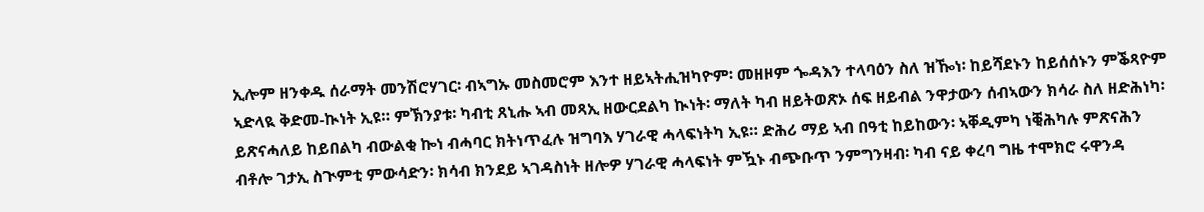ኢሎም ዘንቀዱ ሰራማት መንሽሮሃገር፡ ብኣግኡ መስመሮም እንተ ዘይኣትሒዝካዮም፡ መዘዞም ጐዳእን ተላባዕን ስለ ዝዀነ፡ ከይሻደኑን ከይሰሰኑን ምቕጻዮም ኣድላዪ ቅድመ-ኲነት ኢዩ። ምኽንያቱ፡ ካብቲ ጸኒሑ ኣብ መጻኢ ዘውርደልካ ኲነት፡ ማለት ካብ ዘይትወጽኦ ሰፍ ዘይብል ንዋታውን ሰብኣውን ክሳራ ስለ ዘድሕነካ፡ ይጽናሓለይ ከይበልካ ብውልቂ ኰነ ብሓባር ክትነጥፈሉ ዝግባእ ሃገራዊ ሓላፍነትካ ኢዩ። ድሕሪ ማይ ኣብ በዓቲ ከይከውን፡ ኣቐዲምካ ነቒሕካሉ ምጽናሕን ብቶሎ ገታኢ ስጒምቲ ምውሳድን፡ ክሳብ ክንደይ ኣገዳስነት ዘሎዎ ሃገራዊ ሓላፍነት ምዃኑ ብጭቡጥ ንምግንዛብ፡ ካብ ናይ ቀረባ ግዜ ተሞክሮ ሩዋንዳ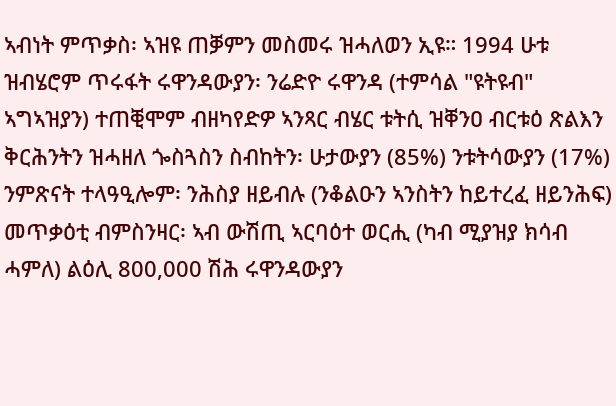ኣብነት ምጥቃስ፡ ኣዝዩ ጠቓምን መስመሩ ዝሓለወን ኢዩ። 1994 ሁቱ ዝብሄሮም ጥሩፋት ሩዋንዳውያን፡ ንሬድዮ ሩዋንዳ (ተምሳል "ዩትዩብ" ኣግኣዝያን) ተጠቒሞም ብዘካየድዎ ኣንጻር ብሄር ቱትሲ ዝቐንዐ ብርቱዕ ጽልእን ቅርሕንትን ዝሓዘለ ጐስጓስን ስብከትን፡ ሁታውያን (85%) ንቱትሳውያን (17%) ንምጽናት ተላዓዒሎም፡ ንሕስያ ዘይብሉ (ንቆልዑን ኣንስትን ከይተረፈ ዘይንሕፍ) መጥቃዕቲ ብምስንዛር፡ ኣብ ውሽጢ ኣርባዕተ ወርሒ (ካብ ሚያዝያ ክሳብ ሓምለ) ልዕሊ 800,000 ሽሕ ሩዋንዳውያን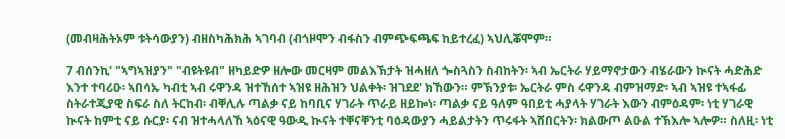(መብዛሕትኦም ቱትሳውያን) ብዘስካሕክሕ ኣገባብ (ብጎዞሞን ብፋስን ብምጭፍጫፍ ከይተረፈ) ኣህሊቖሞም።

7 ብሰንኪ' "ኣግኣዝያን" "ብዩትዩብ" ዘካይድዎ ዘሎው መርዛም መልእኽታት ዝሓዘለ ጐስጓስን ስብከትን፡ ኣብ ኤርትራ ሃይማኖታውን ብሄራውን ኲናት ሓድሕድ እንተ ተባሪዑ፡ ኣበሳኡ ካብቲ ኣብ ሩዋንዳ ዝተኸሰተ ኣዝዩ ዘሕዝን ህልቀት፡ ዝገደደ' ክኸውን። ምኽንያቱ፡ ኤርትራ ምስ ሩዋንዳ ብምዝማድ፡ ኣብ ኣዝዩ ተኣፋፊ ስትራተጂያዊ ስፍራ ስለ ትርከብ፡ ብቐሊሉ ጣልቃ ናይ ከባቢና ሃገራት ጥራይ ዘይኰነ፡ ጣልቃ ናይ ዓለም ዓበይቲ ሓያላት ሃገራት እውን ብምዕዳም፡ ነቲ ሃገራዊ ኲናት ከምቲ ናይ ሱርያ፡ ናብ ዝተሓላለኸ ኣዕናዊ ዓውዲ ኲናት ተቐናቐንቲ ባዕዳውያን ሓይልታትን ጥሩፋት ኣሸበርትን፡ ክልውጦ ልዑል ተኽእሎ ኣሎዎ። ስለዚ፡ ነቲ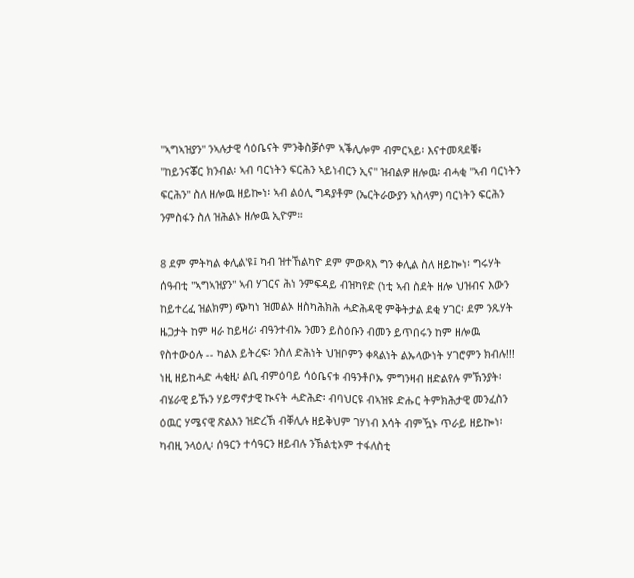"ኣግኣዝያን" ንኣሉታዊ ሳዕቤናት ምንቅስቓሶም ኣቕሊሎም ብምርኣይ፡ እናተመጻደቑ፥ "ከይንናቖር ክንብል፡ ኣብ ባርነትን ፍርሕን ኣይነብርን ኢና" ዝብልዎ ዘሎዉ፡ ብሓቂ "ኣብ ባርነትን ፍርሕን" ስለ ዘሎዉ ዘይኰነ፡ ኣብ ልዕሊ ግዳያቶም (ኤርትራውያን ኣስላም) ባርነትን ፍርሕን ንምስፋን ስለ ዝሕልኑ ዘሎዉ ኢዮም።

8 ደም ምትካል ቀሊል'ዩ፤ ካብ ዝተኸልካዮ ደም ምውጻእ ግን ቀሊል ስለ ዘይኰነ፡ ግሩሃት ሰዓብቲ "ኣግኣዝያን" ኣብ ሃገርና ሕነ ንምፍዳይ ብዝካየድ (ነቲ ኣብ ስደት ዘሎ ህዝብና እውን ከይተረፈ ዝልክም) ጭካነ ዝመልኦ ዘስካሕክሕ ሓድሕዳዊ ምቅትታል ደቂ ሃገር፡ ደም ንጹሃት ዜጋታት ከም ዛራ ከይዛሪ፡ ብዓንተብኡ ንመን ይስዕቡን ብመን ይጥበሩን ከም ዘሎዉ የስተውዕሉ -- ካልእ ይትረፍ፡ ንስለ ድሕነት ህዝቦምን ቀጻልነት ልኡላውነት ሃገሮምን ክብሉ!!! ነዚ ዘይከሓድ ሓቂዚ፡ ልቢ ብምዕባይ ሳዕቤናቱ ብዓንቶቦኡ ምግንዛብ ዘድልየሉ ምኽንያት፡ ብሄራዊ ይኹን ሃይማኖታዊ ኲናት ሓድሕድ፡ ብባህርዩ ብኣዝዩ ድሑር ትምክሕታዊ መንፈስን ዕዉር ሃሜናዊ ጽልእን ዝድረኽ ብቐሊሉ ዘይቅህም ገሃነብ እሳት ብምዃኑ ጥራይ ዘይኰነ፡ ካብዚ ንላዕሊ፡ ሰዓርን ተሳዓርን ዘይብሉ ንኽልቲኦም ተፋለስቲ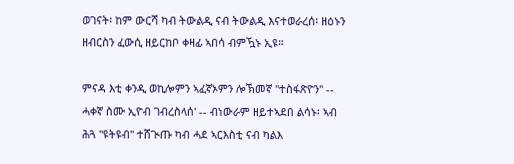ወገናት፡ ከም ውርሻ ካብ ትውልዲ ናብ ትውልዲ እናተወራረሰ፡ ዘዕኑን ዘብርስን ፈውሲ ዘይርከቦ ቀዛፊ ኣበሳ ብምዃኑ ኢዩ።

ምናዳ እቲ ቀንዲ ወኪሎምን ኣፈኛኦምን ሎኽመኛ "ተስፋጽዮን" -- ሓቀኛ ስሙ ኢዮብ ገብረስላሰ' -- ብነውራም ዘይተኣደበ ልሳኑ፡ ኣብ ሕጓ "ዩትዩብ" ተሸጒጡ ካብ ሓደ ኣርእስቲ ናብ ካልእ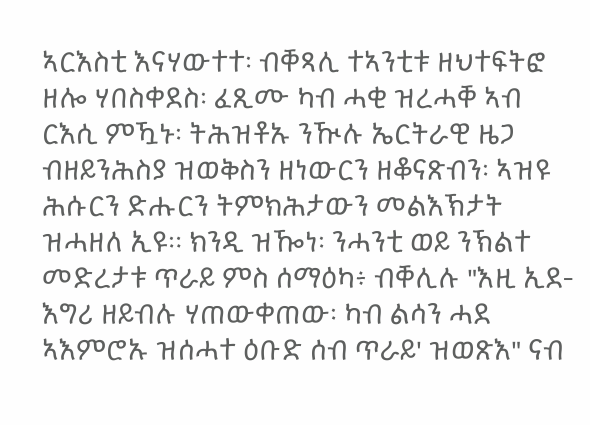ኣርእስቲ እናሃውተተ፡ ብቐጻሊ ተኣንቲቱ ዘህተፍትፎ ዘሎ ሃበስቀደስ፡ ፈጺሙ ካብ ሓቂ ዝረሓቐ ኣብ ርእሲ ምዃኑ፡ ትሕዝቶኡ ንዂሉ ኤርትራዊ ዜጋ ብዘይንሕስያ ዝወቅስን ዘነውርን ዘቆናጽብን፡ ኣዝዩ ሕሱርን ድሑርን ትምክሕታውን መልእኽታት ዝሓዘለ ኢዩ። ክንዲ ዝዀነ፡ ንሓንቲ ወይ ንኽልተ መድረታቱ ጥራይ ምስ ሰማዕካ፥ ብቐሊሉ "እዚ ኢደ-እግሪ ዘይብሉ ሃጠውቀጠው፡ ካብ ልሳን ሓደ ኣእምሮኡ ዝሰሓተ ዕቡድ ሰብ ጥራይ' ዝወጽእ" ናብ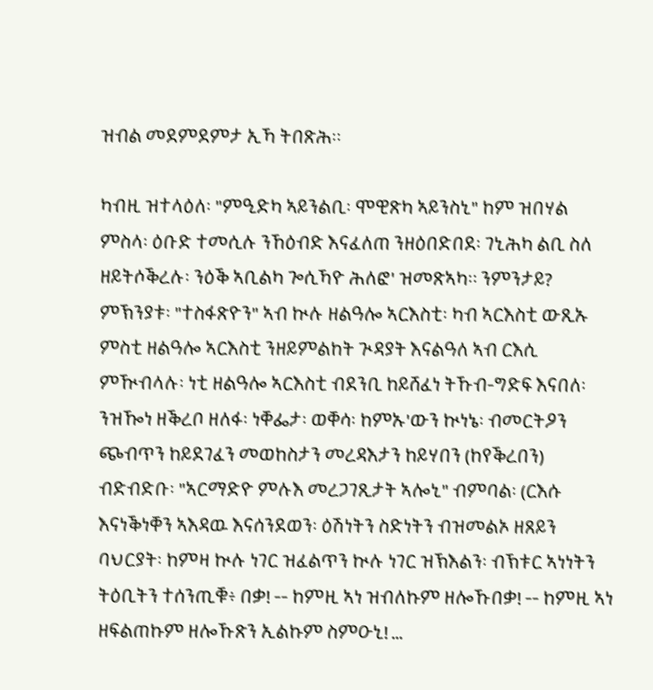ዝብል መደምደምታ ኢኻ ትበጽሕ።

ካብዚ ዝተላዕለ፡ "ምዒድካ ኣይንልቢ፡ ሞዊጽካ ኣይንስኒ" ከም ዝበሃል ምስላ፡ ዕቡድ ተመሲሉ ንኸዕብድ እናፈለጠ ንዘዕበድበደ፡ ገኒሕካ ልቢ ስለ ዘይትሶቕረሉ፡ ንዕቕ ኣቢልካ ጐሲኻዮ ሕለፎ' ዝመጽኣካ። ንምንታይ? ምኽንያቱ፡ "ተስፋጽዮን" ኣብ ኲሉ ዘልዓሎ ኣርእስቲ፡ ካብ ኣርእስቲ ውጺኡ ምስቲ ዘልዓሎ ኣርእስቲ ንዘይምልከት ጒዳያት እናልዓለ ኣብ ርእሲ ምዂብላሉ፡ ነቲ ዘልዓሎ ኣርእስቲ ብደንቢ ከይሸፈነ ትኹብ-ግድፍ እናበለ፡ ንዝዀነ ዘቕረቦ ዘለፋ፡ ነቐፌታ፡ ወቐሳ፡ ከምኡ'ውን ኲነኔ፡ ብመርትዖን ጭብጥን ከይደገፈን መወከስታን መረዳእታን ከይሃበን (ከየቕረበን) ብድብድቡ፡ "ኣርማድዮ ምሉእ መረጋገጺታት ኣሎኒ" ብምባል፡ (ርእሱ እናነቕነቐን ኣእዳዉ እናሰንደወን፡ ዕሽነትን ስድነትን ብዝመልኦ ዘጸይን ባህርያት፡ ከምዛ ኲሉ ነገር ዝፈልጥን ኲሉ ነገር ዝኽእልን፡ ብኽቱር ኣነነትን ትዕቢትን ተሰንጢቑ፥ በቃ! -- ከምዚ ኣነ ዝብለኩም ዘሎኹበቃ! -- ከምዚ ኣነ ዘፍልጠኩም ዘሎኹጽን ኢልኩም ስምዑኒ! …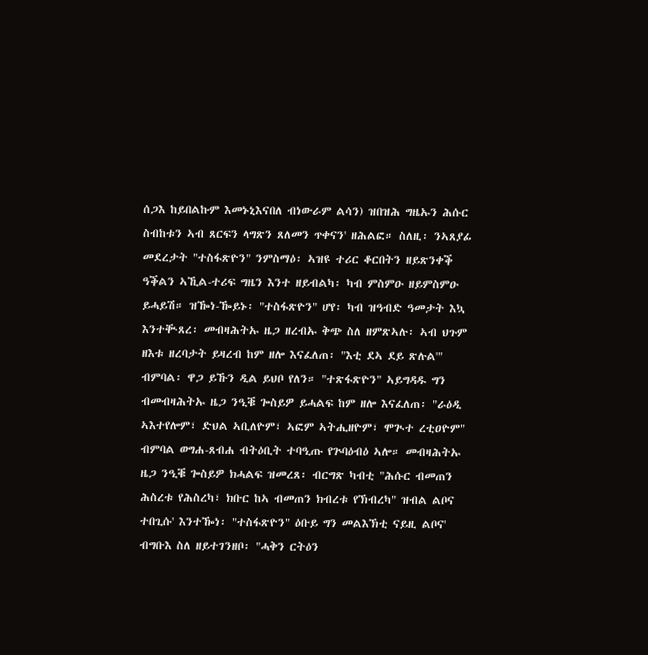ሰጋእ ከይበልኩም እመኑኒእናበለ ብነውራም ልሳን) ዝበዝሕ ግዜኡን ሕሱር ስብከቱን ኣብ ጸርፍን ላግጽን ጸለመን ጥቀናን' ዘሕልፎ። ስለዚ፡ ንኣጸያፊ መደረታት "ተስፋጽዮን" ንምስማዕ፡ ኣዝዩ ተሪር ቆርበትን ዘይጽንቀቕ ዓቕልን ኣኺል-ተሪፍ ግዜን እንተ ዘይብልካ፡ ካብ ምስምዑ ዘይምስምዑ ይሓይሽ። ዝዀነ-ዀይኑ፡ "ተስፋጽዮን" ሆየ፡ ካብ ዝዓብድ ዓመታት እኳ እንተቚጸረ፡ መብዛሕትኡ ዜጋ ዘረብኡ ቅጭ ስለ ዘምጽኣሉ፡ ኣብ ህጉም ዘእቱ ዘረባታት ይዛረብ ከም ዘሎ እናፈለጠ፡ "እቲ ደኣ ደይ ጽሉል'" ብምባል፡ ዋጋ ይኹን ዲል ይህቦ የለን። "ተጽፋጽዮን" ኣይግዳዱ ግን ብመብዛሕትኡ ዜጋ ንዒቑ ጐስይዎ ይሓልፍ ከም ዘሎ እናፈለጠ፡ "ራዕዲ ኣእተየሎም፣ ድህል ኣቢለዮም፣ ኣፎም ኣትሒዘዮም፣ ሞጒተ ረቲዐዮም" ብምባል ወግሐ-ጸብሐ ብትዕቢት ተባዒጡ የጕባዕብዕ ኣሎ። መብዛሕትኡ ዜጋ ንዒቑ ጐስይዎ ክሓልፍ ዝመረጸ፡ ብርግጽ ካብቲ "ሕሱር ብመጠን ሕስረቱ የሕስረካ፣ ክቡር ከኣ ብመጠን ክብረቱ የኽብረካ" ዝብል ልቦና ተበጊሱ' እንተዀነ፡ "ተስፋጽዮን" ዕቡይ ግን መልእኽቲ ናይዚ ልቦና' ብግቡእ ስለ ዘይተገንዘቦ፡ "ሓቅን ርትዕን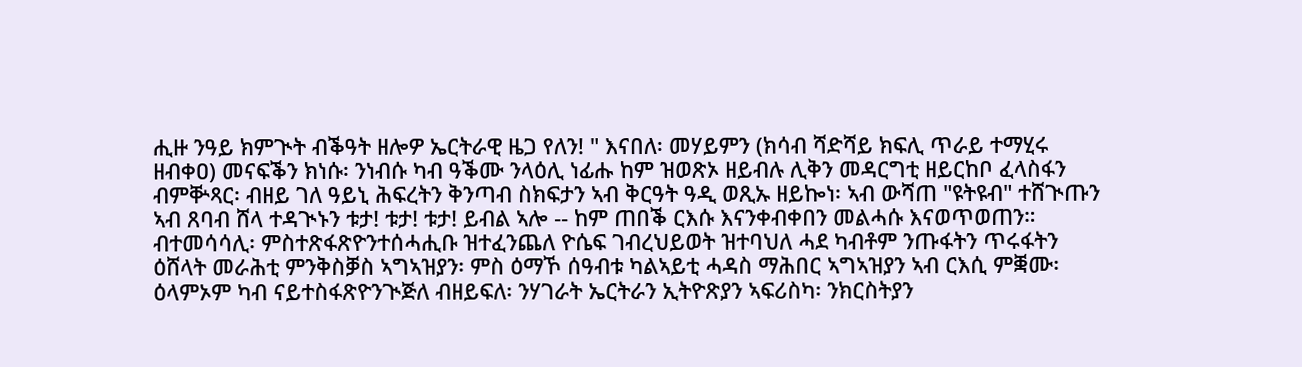ሒዙ ንዓይ ክምጒት ብቕዓት ዘሎዎ ኤርትራዊ ዜጋ የለን! " እናበለ፡ መሃይምን (ክሳብ ሻድሻይ ክፍሊ ጥራይ ተማሂሩ ዘብቀዐ) መናፍቕን ክነሱ፡ ንነብሱ ካብ ዓቕሙ ንላዕሊ ነፊሑ ከም ዝወጽኦ ዘይብሉ ሊቅን መዳርግቲ ዘይርከቦ ፈላስፋን ብምቝጻር፡ ብዘይ ገለ ዓይኒ ሕፍረትን ቅንጣብ ስክፍታን ኣብ ቅርዓት ዓዲ ወጺኡ ዘይኰነ፡ ኣብ ውሻጠ "ዩትዩብ" ተሸጒጡን ኣብ ጸባብ ሸላ ተዳጒኑን ቱታ! ቱታ! ቱታ! ይብል ኣሎ -- ከም ጠበቕ ርእሱ እናንቀብቀበን መልሓሱ እናወጥወጠን። ብተመሳሳሊ፡ ምስተጽፋጽዮንተሰሓሒቡ ዝተፈንጨለ ዮሴፍ ገብረህይወት ዝተባህለ ሓደ ካብቶም ንጡፋትን ጥሩፋትን ዕሸላት መራሕቲ ምንቅስቓስ ኣግኣዝያን፡ ምስ ዕማኾ ሰዓብቱ ካልኣይቲ ሓዳስ ማሕበር ኣግኣዝያን ኣብ ርእሲ ምቛሙ፡ ዕላምኦም ካብ ናይተስፋጽዮንጒጅለ ብዘይፍለ፡ ንሃገራት ኤርትራን ኢትዮጽያን ኣፍሪስካ፡ ንክርስትያን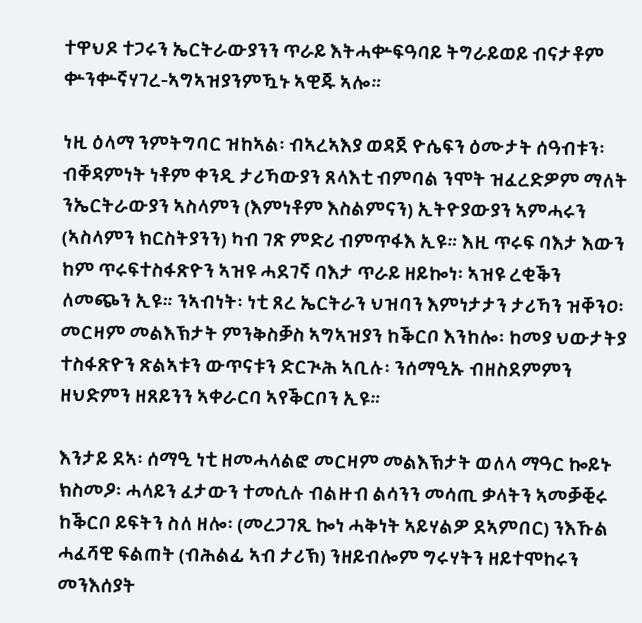ተዋህዶ ተጋሩን ኤርትራውያንን ጥራይ እትሓቍፍዓባይ ትግራይወይ ብናታቶም ቍንቍኛሃገረ-ኣግኣዝያንምዃኑ ኣዊጁ ኣሎ።

ነዚ ዕላማ ንምትግባር ዝከኣል፡ ብኣረኣእያ ወዳጀ ዮሴፍን ዕሙታት ሰዓብቱን፡ ብቐዳምነት ነቶም ቀንዲ ታሪኻውያን ጸላእቲ ብምባል ንሞት ዝፈረድዎም ማለት ንኤርትራውያን ኣስላምን (እምነቶም እስልምናን) ኢትዮያውያን ኣምሓሩን (ኣስላምን ክርስትያንን) ካብ ገጽ ምድሪ ብምጥፋእ ኢዩ። እዚ ጥሩፍ ባእታ እውን ከም ጥሩፍተስፋጽዮን ኣዝዩ ሓደገኛ ባእታ ጥራይ ዘይኰነ፡ ኣዝዩ ረቂቕን ለመጭን ኢዩ። ንኣብነት፡ ነቲ ጸረ ኤርትራን ህዝባን እምነታታን ታሪኻን ዝቐንዐ፡ መርዛም መልእኽታት ምንቅስቓስ ኣግኣዝያን ከቕርቦ እንከሎ፡ ከመያ ህውታትያ ተስፋጽዮን ጽልኣቱን ውጥናቱን ድርጒሕ ኣቢሉ፡ ንሰማዒኡ ብዘስደምምን ዘህድምን ዘጸይንን ኣቀራርባ ኣየቕርቦን ኢዩ።

እንታይ ደኣ፡ ሰማዒ ነቲ ዘመሓላልፎ መርዛም መልእኽታት ወለላ ማዓር ኰይኑ ክስመዖ፡ ሓላይን ፈታውን ተመሲሉ ብልዙብ ልሳንን መሳጢ ቃላትን ኣመቓቒሩ ከቕርቦ ይፍትን ስለ ዘሎ፡ (መረጋገጺ ኰነ ሓቅነት ኣይሃልዎ ደኣምበር) ንእኹል ሓፈሻዊ ፍልጠት (ብሕልፊ ኣብ ታሪኽ) ንዘይብሎም ግሩሃትን ዘይተሞከሩን መንእሰያት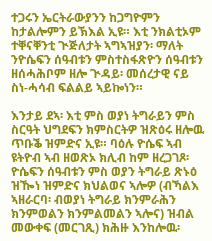ተጋሩን ኤርትራውያንን ከጋግዮምን ከታልሎምን ይኽእል ኢዩ። እቲ ንክልቲኦም ተቐናቐንቲ ጒጅለታት ኣግኣዝያን፡ ማለት ንዮሴፍን ሰዓብቱን ምስተስፋጽዮን ሰዓብቱን ዘሰሓሕቦም ዘሎ ጒዳይ፡ መሰረታዊ ናይ ስነ-ሓሳብ ፍልልይ ኣይኰነን።

እንታይ ደኣ፡ እቲ ምስ ወያነ ትግራይን ምስ ስርዓት ህግደፍን ክምስርትዎ ዝጽዕሩ ዘሎዉ ጥቡቕ ዝምድና ኢዩ። ባዕሉ ዮሴፍ ኣብ ዩትዮብ ኣብ ዘወጽኦ ክሊብ ከም ዘረጋገጾ፡ዮሴፍን ሰዓብቱን ምስ ወያን ትግራይ ጽኑዕ ዝዀነ ዝምድና ክህልወና ኣሎዎ (ብኻልእ ኣዘራርባ፡ ብወያነ ትግራይ ክንምራሕን ክንምወልን ክንምልመልን ኣሎና) ዝብል መውቀፍ (መርገጺ) ክሕዙ እንከሎዉ፡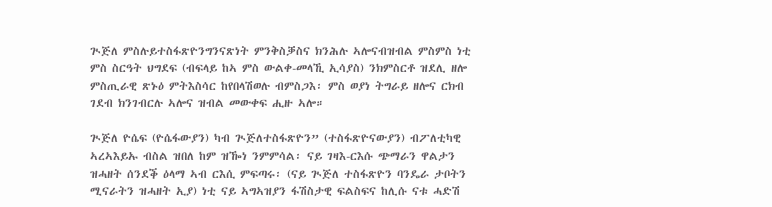ጒጅለ ምስሉይተስፋጽዮንግንናጽነት ምንቅስቓስና ክንሕሉ ኣሎናብዝብል ምስምስ ነቲ ምስ ስርዓት ህግደፍ (ብፍላይ ከኣ ምስ ውልቀ-መላኺ ኢሳያስ) ንክምስርቶ ዝደሊ ዘሎ ምስጢራዊ ጽኑዕ ምትእስሳር ከየበላሽወሉ ብምስጋእ፡ ምስ ወያነ ትግራይ ዘሎና ርክብ ገደብ ክንገብርሉ ኣሎና ዝብል መውቀፍ ሒዙ ኣሎ።

ጒጅለ ዮሴፍ (ዮሴፋውያን) ካብ ጒጅለተስፋጽዮን” (ተስፋጽዮናውያን) ብፖለቲካዊ ኣረኣእይኡ ብስል ዝበለ ከም ዝዀነ ንምምሳል፡ ናይ ገዛእ-ርእሱ ጭማራን ዋልታን ዝሓዘት ሰንደቕ ዕላማ ኣብ ርእሲ ምፍጣሩ፡ (ናይ ጒጅለ ተስፋጽዮን ባንዴራ ታቦትን ሚናራትን ዝሓዘት ኢያ) ነቲ ናይ ኣግኣዝያን ፋሽስታዊ ፍልስፍና ከሊሱ ናቱ ሓድሽ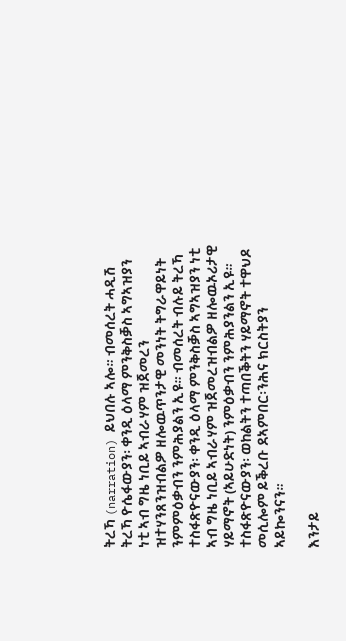ትረኻ (narration) ይህበሉ ኣሎ። ብመሰረት ሓዲሽ ትረኻ ዮሴፋውያን፡ ቀንዲ ዕላማ ምንቅስቓስ ኣግኣዝያን ነቲ ኣብ ግዜ ነቢይ ኣብራሃም ዝጀመረን ዝተሃንጸንዝብልዎ ዘሎዉጥንታዊ መንነት ትግራዋይነት ንምምዕቃብን ንምሕያልን ኢዩ። ብመሰረት ብሉይ ትረኻ ተስፋጽዮናውያን፡ ቀንዲ ዕላማ ምንቅስቓስ ኣግኣዝያን ነቲ ኣብ ግዜ ነቢይ ኣብራሃም ዝጀመረዝብልዎ ዘሎዉኦሪታዊ ሃይማኖት (ኣይሁድነት) ንምዕቃብን ንምሕያንልን ኢዩ። ተስፋጽዮናውያን፡ ወከልትን ተጣበቕትን ሃይማኖት ተዋህዶ መሲሎም ይቕረቡ ደኣምበር፡ንሕና ክርስትያን ኣይኰንናን።

እንታይ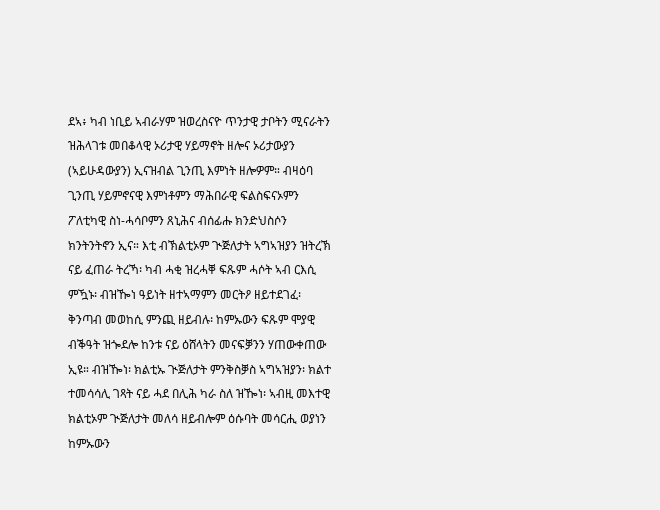ደኣ፥ ካብ ነቢይ ኣብራሃም ዝወረስናዮ ጥንታዊ ታቦትን ሚናራትን ዝሕላገቱ መበቆላዊ ኦሪታዊ ሃይማኖት ዘሎና ኦሪታውያን (ኣይሁዳውያን) ኢናዝብል ጊንጢ እምነት ዘሎዎም። ብዛዕባ ጊንጢ ሃይምኖናዊ እምነቶምን ማሕበራዊ ፍልስፍናኦምን ፖለቲካዊ ስነ-ሓሳቦምን ጸኒሕና ብሰፊሑ ክንድህስሶን ክንትንትኖን ኢና። እቲ ብኽልቲኦም ጒጅለታት ኣግኣዝያን ዝትረኽ ናይ ፈጠራ ትረኻ፡ ካብ ሓቂ ዝረሓቐ ፍጹም ሓሶት ኣብ ርእሲ ምዃኑ፡ ብዝዀነ ዓይነት ዘተኣማምን መርትዖ ዘይተደገፈ፡ ቅንጣብ መወከሲ ምንጪ ዘይብሉ፡ ከምኡውን ፍጹም ሞያዊ ብቕዓት ዝጐደሎ ከንቱ ናይ ዕሸላትን መናፍቓንን ሃጠውቀጠው ኢዩ። ብዝዀነ፡ ክልቲኡ ጒጅለታት ምንቅስቓስ ኣግኣዝያን፡ ክልተ ተመሳሳሊ ገጻት ናይ ሓደ በሊሕ ካራ ስለ ዝዀነ፡ ኣብዚ መእተዊ ክልቲኦም ጒጅለታት መለሳ ዘይብሎም ዕሱባት መሳርሒ ወያነን ከምኡውን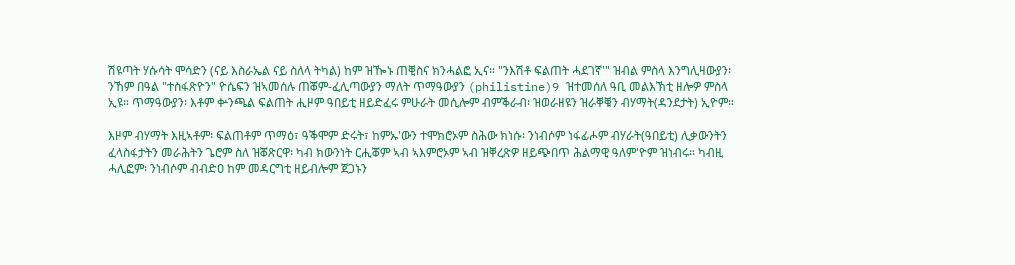ሽዩጣት ሃሱሳት ሞሳድን (ናይ እስራኤል ናይ ስለላ ትካል) ከም ዝዀኑ ጠቒስና ክንሓልፎ ኢና። "ንእሽቶ ፍልጠት ሓደገኛ'" ዝብል ምስላ እንግሊዛውያን፡ ንኸም በዓል "ተስፋጽዮን" ዮሴፍን ዝኣመሰሉ ጠቖም-ፈሊጣውያን ማለት ጥማዓውያን (philistine)9 ዝተመሰለ ዓቢ መልእኽቲ ዘሎዎ ምስላ ኢዩ። ጥማዓውያን፡ እቶም ቍንጫል ፍልጠት ሒዞም ዓበይቲ ዘይድፈሩ ምሁራት መሲሎም ብምቕራብ፡ ዝወራዘዩን ዝራቐቑን ብሃማት(ዳንደታት) ኢዮም።

እዞም ብሃማት እዚኣቶም፡ ፍልጠቶም ጥማዕ፣ ዓቕሞም ድሩት፣ ከምኡ'ውን ተሞክሮኦም ስሕው ክነሱ፡ ንነብሶም ነፋፊሖም ብሃራት(ዓበይቲ) ሊቃውንትን ፈላስፋታትን መራሕትን ጌሮም ስለ ዝቖጽርዋ፡ ካብ ክውንነት ርሒቖም ኣብ ኣእምሮኦም ኣብ ዝቐረጽዎ ዘይጭበጥ ሕልማዊ ዓለም'ዮም ዝነብሩ። ካብዚ ሓሊፎም፡ ንነብሶም ብብድዐ ከም መዳርግቲ ዘይብሎም ጀጋኑን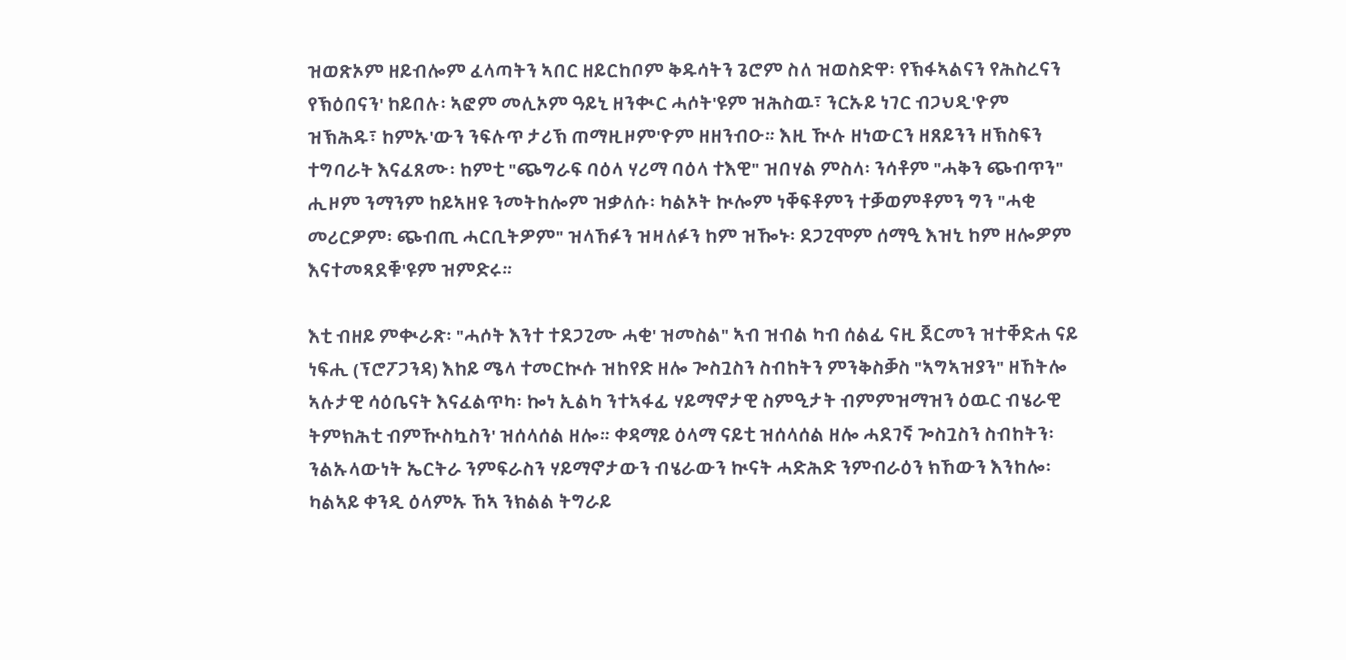ዝወጽኦም ዘይብሎም ፈላጣትን ኣበር ዘይርከቦም ቅዱሳትን ጌሮም ስለ ዝወስድዋ፡ የኽፋኣልናን የሕስረናን የኽዕበናን' ከይበሉ፡ ኣፎም መሊኦም ዓይኒ ዘንቊር ሓሶት'ዩም ዝሕስዉ፣ ንርኡይ ነገር ብጋህዲ'ዮም ዝኽሕዱ፣ ከምኡ'ውን ንፍሉጥ ታሪኽ ጠማዚዞም'ዮም ዘዘንብዑ። እዚ ዂሉ ዘነውርን ዘጸይንን ዘኽስፍን ተግባራት እናፈጸሙ፡ ከምቲ "ጭግራፍ ባዕላ ሃሪማ ባዕላ ተእዊ" ዝበሃል ምስላ፡ ንሳቶም "ሓቅን ጭብጥን" ሒዞም ንማንም ከይኣዘዩ ንመትከሎም ዝቃለሱ፡ ካልኦት ኲሎም ነቐፍቶምን ተቓወምቶምን ግን "ሓቂ መሪርዎም፡ ጭብጢ ሓርቢትዎም" ዝላኸፉን ዝዛለፉን ከም ዝዀኑ፡ ደጋጊሞም ሰማዒ እዝኒ ከም ዘሎዎም እናተመጻደቑ'ዩም ዝምድሩ።

እቲ ብዘይ ምቊራጽ፡ "ሓሶት እንተ ተደጋጊሙ ሓቂ' ዝመስል" ኣብ ዝብል ካብ ሰልፊ ናዚ ጀርመን ዝተቐድሐ ናይ ነፍሒ (ፕሮፖጋንዳ) እከይ ሜላ ተመርኲሱ ዝከየድ ዘሎ ጐስጓስን ስብከትን ምንቅስቓስ "ኣግኣዝያን" ዘኸትሎ ኣሉታዊ ሳዕቤናት እናፈልጥካ፡ ኰነ ኢልካ ንተኣፋፊ ሃይማኖታዊ ስምዒታት ብምምዝማዝን ዕዉር ብሄራዊ ትምክሕቲ ብምዂስኳስን' ዝሰላሰል ዘሎ። ቀዳማይ ዕላማ ናይቲ ዝሰላሰል ዘሎ ሓደገኛ ጐስጓስን ስብከትን፡ ንልኡላውነት ኤርትራ ንምፍራስን ሃይማኖታውን ብሄራውን ኲናት ሓድሕድ ንምብራዕን ክኸውን እንከሎ፡ ካልኣይ ቀንዲ ዕላምኡ ኸኣ ንክልል ትግራይ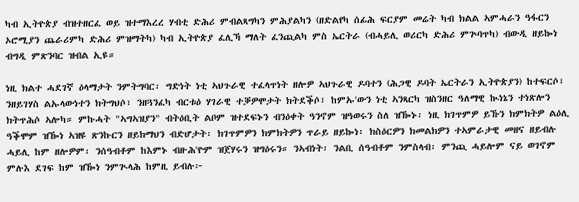ካብ ኢትዮጵያ ብዝተዘርፈ ወይ ዝተማእረረ ሃብቲ ድሕሪ ምብልጻግካን ምሕያልካን (ዘድልየካ ሰፊሕ ፍርያም መሬት ካብ ክልል ኣምሓራን ዓፋርን ኦሮሚያን ጨራሪምካ ድሕሪ ምዝማትካ) ካብ ኢትዮጵያ ፈሊኻ ማለት ፈንጪልካ ምስ ኤርትራ (ብሓይሊ ወሪርካ ድሕሪ ምጕባጥካ) ብውዲ ዘይኰነ ብግዲ ምጽንባር ዝብል ኢዩ።

ነዚ ክልተ ሓደገኛ ዕላማታት ንምትግባር፡ ግድነት ነቲ ኣህጉራዊ ተፈላጥነት ዘሎዎ ኣህጉራዊ ዶባተን (ሕጋዊ ዶባት ኤርትራን ኢትዮጵያን) ከተፍርሶ፣ ንዘይገሃስ ልኡላውነተን ክትግህሶ፣ ንዘጓንፈካ ብርቱዕ ሃገራዊ ተቓዎሞታት ክትደቕሶ፣ ከምኡ'ውን ነቲ ኣንጻርካ ዝስንዘር ዓለማዊ ኲነኔን ተነጽሎን ክትጥሕሶ ኣሎካ። ምኩሓት "ኣግኣዝያን" ብትዕቢት ልቦም ዝተደፍኑን ብንዕቀት ዓንኖም ዝዓወሩን ስለ ዝዀኑ፡ ነዚ ክገጥምዎ ይኹን ክምክትዎ ልዕሊ ዓቕሞም ዝዀነ ኣዝዩ ጽንኩርን ዘይክማህን ብድሆታት፡ ክገጥምዎን ክምክትዎን ጥራይ ዘይኰነ፡ ክስዕርዎን ክመልክዎን ተኣምራታዊ መዘና ዘይብሉ ሓይሊ ከም ዘሎዎም፡ ንሰዓብቶም ከእምኑ ብዙሕ'ዮም ዝጀሃሩን ዝግዕሩን። ንኣብነት፡ ንልቢ ሰዓብቶም ንምስላብ፡ ምንጪ ሓይሎም ናይ ወገኖም ምሉእ ደገፍ ከም ዝዀነ ንምጒላሕ ከምዚ ይብሉ፦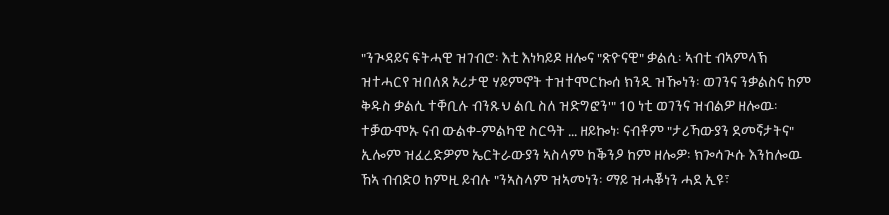"ንጒዳይና ፍትሓዊ ዝገብሮ፡ እቲ እነካይዶ ዘሎና "ጽዮናዊ" ቃልሲ፡ ኣብቲ ብኣምላኽ ዝተሓርየ ዝበለጸ ኦሪታዊ ሃይምኖት ተዝተሞርኰሰ ክንዲ ዝዀነን፡ ወገንና ንቃልስና ከም ቅዱስ ቃልሲ ተቐቢሉ ብንጹህ ልቢ ስለ ዝድግፎን'" 10 ነቲ ወገንና ዝብልዎ ዘሎዉ፡ ተቓውሞኡ ናብ ውልቀ-ምልካዊ ስርዓት ... ዘይኰነ፡ ናብቶም "ታሪኻውያን ደመኛታትና" ኢሎም ዝፈረድዎም ኤርትራውያን ኣስላም ከቕንዖ ከም ዘሎዎ፡ ክጐሳጒሱ እንከሎዉ ኸኣ ብብድዐ ከምዚ ይብሉ "ንኣስላም ዝኣመነን፡ ማይ ዝሓቖነን ሓደ ኢዩ፣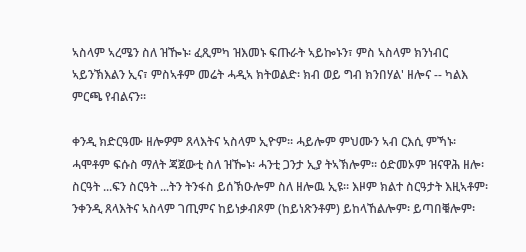ኣስላም ኣረሜን ስለ ዝዀኑ፡ ፈጺምካ ዝእመኑ ፍጡራት ኣይኰኑን፣ ምስ ኣስላም ክንነብር ኣይንኽእልን ኢና፣ ምስኣቶም መሬት ሓዲኣ ክትወልድ፡ ክብ ወይ ግብ ክንበሃል' ዘሎና -- ካልእ ምርጫ የብልናን።

ቀንዲ ክድርዓሙ ዘሎዎም ጸላእትና ኣስላም ኢዮም። ሓይሎም ምህሙን ኣብ ርእሲ ምኻኑ፡ ሓሞቶም ፍሱስ ማለት ጃጀውቲ ስለ ዝዀኑ፡ ሓንቲ ጋንታ ኢያ ትኣኽሎም። ዕድመኦም ዝናዋሕ ዘሎ፡ ስርዓት ...ፍን ስርዓት ...ትን ትንፋስ ይሰኽዑሎም ስለ ዘሎዉ ኢዩ። እዞም ክልተ ስርዓታት እዚኣቶም፡ ንቀንዲ ጸላእትና ኣስላም ገጢምና ከይነቃብጾም (ከይነጽንቶም) ይከላኸልሎም፡ ይጣበቑሎም፡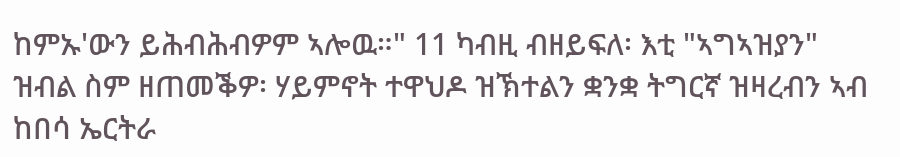ከምኡ'ውን ይሕብሕብዎም ኣሎዉ።" 11 ካብዚ ብዘይፍለ፡ እቲ "ኣግኣዝያን" ዝብል ስም ዘጠመቕዎ፡ ሃይምኖት ተዋህዶ ዝኽተልን ቋንቋ ትግርኛ ዝዛረብን ኣብ ከበሳ ኤርትራ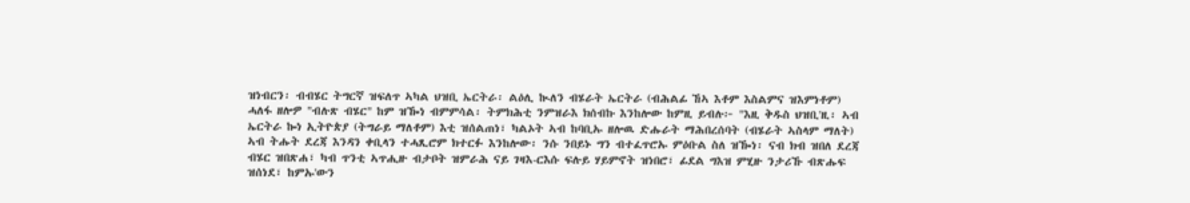ዝነብርን፡ ብብሄር ትግርኛ ዝፍለጥ ኣካል ህዝቢ ኤርትራ፡ ልዕሊ ኲለን ብሄራት ኤርትራ (ብሕልፊ ኸኣ እቶም እስልምና ዝእምነቶም) ሓለፋ ዘሎዎ "ብሉጽ ብሄር" ከም ዝዀነ ብምምሳል፡ ትምክሕቲ ንምዝራእ ክሰብኩ እንከሎው ከምዚ ይብሉ፦ "እዚ ቅዱስ ህዝቢ'ዚ፡ ኣብ ኤርትራ ኰነ ኢትዮጵያ (ትግራይ ማለቶም) እቲ ዝሰልጠነ፣ ካልኦት ኣብ ከባቢኡ ዘሎዉ ድሑራት ማሕበረሰባት (ብሄራት ኣስላም ማለት) ኣብ ትሑት ደረጃ እንዳን ቀቢላን ተሓጺሮም ክተርፉ እንከሎው፡ ንሱ ንበይኑ ግን ብተፈጥሮኡ ምዕቡል ስለ ዝዀነ፡ ናብ ክብ ዝበለ ደረጃ ብሄር ዝበጽሐ፣ ካብ ጥንቲ ኣጥሒዙ ብታቦት ዝምራሕ ናይ ገዛእ-ርእሱ ፍሉይ ሃይምኖት ዝነበሮ፣ ፊደል ግእዝ ምሂዙ ንታሪኹ ብጽሑፍ ዝሰነደ፣ ከምኡ'ውን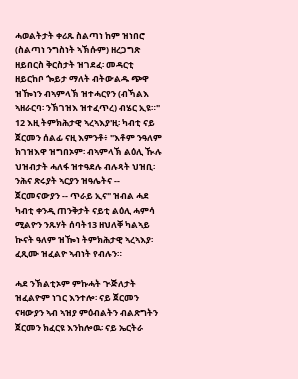ሓወልትታት ቀሪጹ ስልጣነ ከም ዝነበሮ (ስልጣነ ንግስነት ኣኽሱም) ዘረጋግጽ ዘይበርስ ቅርስታት ዝገደፈ፡ መዳርቲ ዘይርከቦ ጐይታ ማለት ብትውልዱ ጭዋ ዝዀነን ብኣምላኽ ዝተሓርየን (ብኻልእ ኣዘራርባ፡ ንኽገዝእ ዝተፈጥረ) ብሄር ኢዩ።" 12 እዚ ትምክሕታዊ ኣረኣእያ'ዚ፡ ካብቲ ናይ ጀርመን ሰልፊ ናዚ እምንቶ፥ "እቶም ንዓለም ክገዝእዋ ዝግበኦም፡ ብኣምላኽ ልዕሊ ዂሉ ህዝብታት ሓለፋ ዝተዓደሉ ብሉጻት ህዝቢ፡ ንሕና ጽሩያት ኣርያን ዝዓሌትና -- ጀርመናውያን -- ጥራይ ኢና" ዝብል ሓደ ካብቲ ቀንዲ ጠንቅታት ናይቲ ልዕሊ ሓምሳ ሚልዮን ንጹሃት ሰባት13 ዘህለቐ ካልኣይ ኲናት ዓለም ዝዀነ ትምክሕታዊ ኣረኣእያ፡ ፈጺሙ ዝፈልዮ ኣብነት የብሉን።

ሓደ ንኽልቲኦም ምኩሓት ጒጅለታት ዝፈልዮም ነገር እንተሎ፡ ናይ ጀርመን ናዛውያን ኣብ ኣዝያ ምዕብልትን ብልጽግትን ጀርመን ክፈርዩ እንከሎዉ፡ ናይ ኤርትራ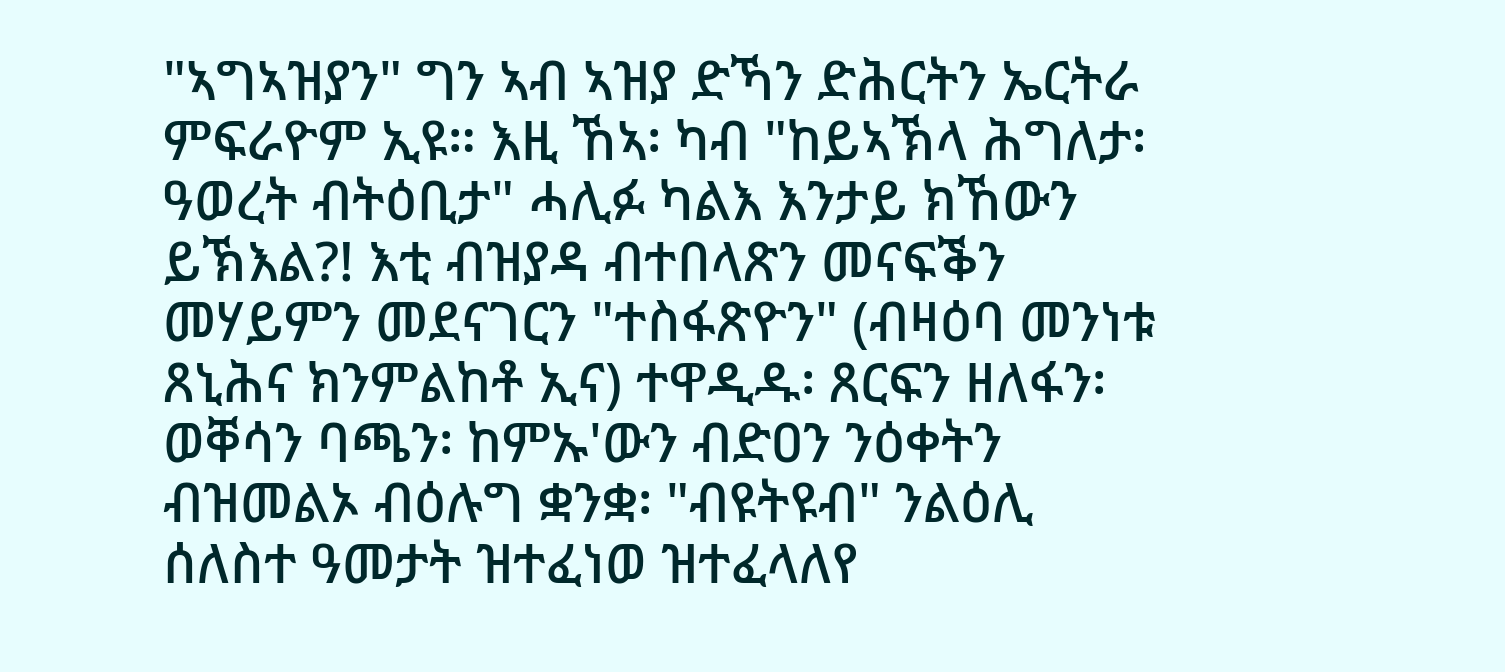"ኣግኣዝያን" ግን ኣብ ኣዝያ ድኻን ድሕርትን ኤርትራ ምፍራዮም ኢዩ። እዚ ኸኣ፡ ካብ "ከይኣኽላ ሕግለታ፡ ዓወረት ብትዕቢታ" ሓሊፉ ካልእ እንታይ ክኸውን ይኽእል?! እቲ ብዝያዳ ብተበላጽን መናፍቕን መሃይምን መደናገርን "ተስፋጽዮን" (ብዛዕባ መንነቱ ጸኒሕና ክንምልከቶ ኢና) ተዋዲዱ፡ ጸርፍን ዘለፋን፡ ወቐሳን ባጫን፡ ከምኡ'ውን ብድዐን ንዕቀትን ብዝመልኦ ብዕሉግ ቋንቋ፡ "ብዩትዩብ" ንልዕሊ ሰለስተ ዓመታት ዝተፈነወ ዝተፈላለየ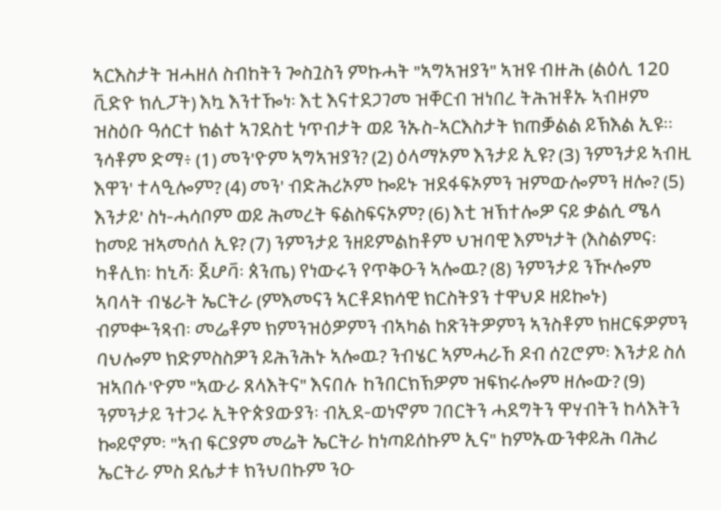ኣርእስታት ዝሓዘለ ስብከትን ጐስጓስን ምኩሓት "ኣግኣዝያን" ኣዝዩ ብዙሕ (ልዕሊ 120 ቪድዮ ክሊፓት) እኳ እንተዀነ፡ እቲ እናተደጋገመ ዝቐርብ ዝነበረ ትሕዝቶኡ ኣብዞም ዝስዕቡ ዓሰርተ ክልተ ኣገደስቲ ነጥብታት ወይ ንኡስ-ኣርእስታት ክጠቓልል ይኽእል ኢዩ። ንሳቶም ድማ፥ (1) መን'ዮም ኣግኣዝያን? (2) ዕላማኦም እንታይ ኢዩ? (3) ንምንታይ ኣብዚ እዋን' ተላዒሎም? (4) መን' ብድሕሪኦም ኰይኑ ዝደፋፍኦምን ዝምውሎምን ዘሎ? (5) እንታይ' ስነ-ሓሳቦም ወይ ሕመረት ፍልስፍናኦም? (6) እቲ ዝኽተሎዎ ናይ ቃልሲ ሜላ ከመይ ዝኣመሰለ ኢዩ? (7) ንምንታይ ንዘይምልከቶም ህዝባዊ እምነታት (እስልምና፡ ካቶሊክ፡ ከኒሻ፡ ጀሆቫ፡ ጰንጤ) የነውሩን የጥቅዑን ኣሎዉ? (8) ንምንታይ ንዂሎም ኣባላት ብሄራት ኤርትራ (ምእመናን ኣርቶዶክሳዊ ክርስትያን ተዋህዶ ዘይኰኑ) ብምቍንጻብ፡ መሬቶም ክምንዝዕዎምን ብኣካል ከጽንትዎምን ኣንስቶም ክዘርፍዎምን ባህሎም ክድምስስዎን ይሕንሕኑ ኣሎዉ? ንብሄር ኣምሓራኸ ዶብ ሰጊሮም፡ እንታይ ስለ ዝኣበሱ'ዮም "ኣውራ ጸላእትና" እናበሉ ከንበርክኽዎም ዝፍክሩሎም ዘሎው? (9) ንምንታይ ንተጋሩ ኢትዮጵያውያን፡ ብኢደ-ወነኖም ገበርትን ሓደግትን ዋሃብትን ከላእትን ኰይኖም፡ "ኣብ ፍርያም መሬት ኤርትራ ከነጣይሰኩም ኢና" ከምኡውንቀይሕ ባሕሪ ኤርትራ ምስ ደሴታቱ ክንህበኩም ንዑ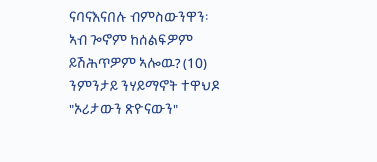ናባናእናበሉ ብምስውንዋን፡ ኣብ ጐኖም ከሰልፍዎም ይሽሕጥዎም ኣሎዉ? (10) ንምንታይ ንሃይማኖት ተዋህዶ "ኦሪታውን ጽዮናውን"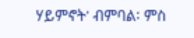ሃይምኖት' ብምባል፡ ምስ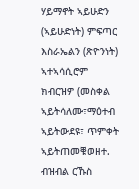ሃይማኖት ኣይሁድን (ኣይሁድነት) ምፍጣር እስራኤልን (ጽዮንነት) ኣተኣሳሲሮም ክብርዝዎ (መስቀል ኣይትሳለሙ፣ማዕተብ ኣይትውደዩ፣ ጥምቀት ኣይትጠመቑወዘተ. ብዝብል ርኹስ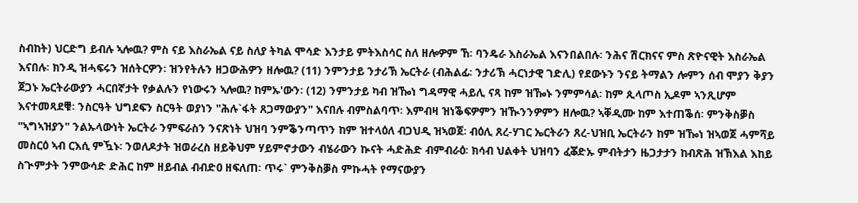ስብከት) ህርድግ ይብሉ ኣሎዉ? ምስ ናይ እስራኤል ናይ ስለያ ትካል ሞሳድ እንታይ ምትእስሳር ስለ ዘሎዎም ኸ፡ ባንዴራ እስራኤል እናንበልበሉ፡ ንሕና ሽርክናና ምስ ጽዮናዊት እስራኤል እናበሉ፡ ክንዲ ዝሓፍሩን ዝሰትርዎን፡ ዝንየትሉን ዘጋውሕዎን ዘሎዉ? (11) ንምንታይ ንታሪኽ ኤርትራ (ብሕልፊ፡ ንታሪኽ ሓርነታዊ ገድሊ) የደውኑን ንናይ ትማልን ሎምን ሰብ ሞያን ቅያን ጀጋኑ ኤርትራውያን ሓርበኛታት የቃልሉን የነውሩን ኣሎዉ? ከምኡ'ውን፡ (12) ንምንታይ ካብ ዝዀነ ግዳማዊ ሓይሊ ናጻ ከም ዝዀኑ ንምምሳል፡ ከም ጲላጦስ ኢዶም ኣንጺሆም እናተመጻደቑ፡ ንስርዓት ህግደፍን ስርዓት ወያነን "ሕሉ`ፋት ጸጋማውያን" እናበሉ ብምስልባጥ፡ እምብዛ ዝነቕፍዎምን ዝዂንንዎምን ዘሎዉ? ኣቐዲሙ ከም እተጠቕሰ፡ ምንቅስቓስ "ኣግኣዝያን" ንልኡላውነት ኤርትራ ንምፍራስን ንናጽነት ህዝባ ንምቕንጣጥን ከም ዝተላዕለ ብጋህዲ ዝኣወጀ፡ ብዕሊ ጸረ-ሃገር ኤርትራን ጸረ-ህዝቢ ኤርትራን ከም ዝዀነ ዝኣወጀ ሓምሻይ መስርዕ ኣብ ርእሲ ምዃኑ፡ ንወለዶታት ዝወራረስ ዘይቅህም ሃይምኖታውን ብሄራውን ኲናት ሓድሕድ ብምብራዕ፡ ክሳብ ህልቀት ህዝባን ፈቖድኡ ምብትታን ዜጋታታን ከብጽሕ ዝኽእል እከይ ስጒምታት ንምውሳድ ድሕር ከም ዘይብል ብብድዐ ዘፍለጠ፡ ጥሩ` ምንቅስቓስ ምኩሓት የማናውያን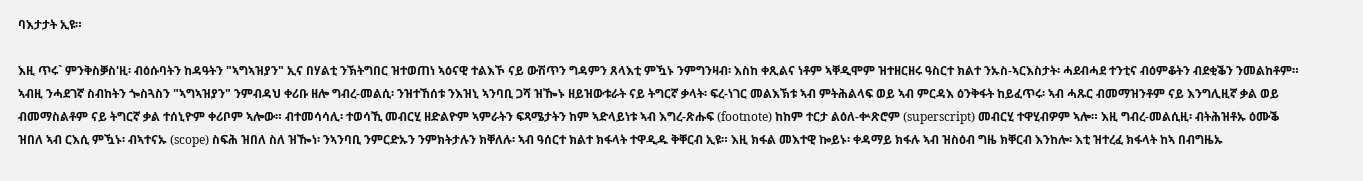ባእታታት ኢዩ።

እዚ ጥሩ` ምንቅስቓስ'ዚ፡ ብዕሱባትን ከዳዓትን "ኣግኣዝያን" ኢና በሃልቲ ንኽትግበር ዝተወጠነ ኣዕናዊ ተልእኾ ናይ ውሽጥን ግዳምን ጸላእቲ ምዃኑ ንምግንዛብ፡ እስከ ቀጺልና ነቶም ኣቐዲሞም ዝተዘርዘሩ ዓስርተ ክልተ ንኡስ-ኣርእስታት፡ ሓደብሓደ ተንቲና ብዕምቆትን ብደቂቕን ንመልከቶም። ኣብዚ ንሓደገኛ ስብከትን ጐስጓስን "ኣግኣዝያን" ንምብዳህ ቀሪቡ ዘሎ ግብረ-መልሲ፡ ንዝተኸሰቱ ንእዝኒ ኣንባቢ ጋሻ ዝዀኑ ዘይዝውቱራት ናይ ትግርኛ ቃላት፡ ፍረ-ነገር መልእኽቱ ኣብ ምትሕልላፍ ወይ ኣብ ምርዳእ ዕንቅፋት ከይፈጥሩ፡ ኣብ ሓጹር ብመማዝንቶም ናይ እንግሊዚኛ ቃል ወይ ብመማስልቶም ናይ ትግርኛ ቃል ተሰኒዮም ቀሪቦም ኣሎው። ብተመሳሳሊ፡ ተወሳኺ መብርሂ ዘድልዮም ኣምራትን ፍጻሜታትን ከም ኣድላይነቱ ኣብ እግረ-ጽሑፍ (footnote) ከከም ተርታ ልዕለ-ቍጽሮም (superscript) መብርሂ ተዋሂብዎም ኣሎ። እዚ ግብረ-መልሲዚ፡ ብትሕዝቶኡ ዕሙቕ ዝበለ ኣብ ርእሲ ምዃኑ፡ ብኣተናኡ (scope) ስፍሕ ዝበለ ስለ ዝዀነ፡ ንኣንባቢ ንምርድኡን ንምክትታሉን ክቐለሉ፡ ኣብ ዓሰርተ ክልተ ክፋላት ተዋዲዱ ቅቐርብ ኢዩ። እዚ ክፋል መእተዊ ኰይኑ፡ ቀዳማይ ክፋሉ ኣብ ዝስዕብ ግዜ ክቐርብ እንከሎ፡ እቲ ዝተረፈ ክፋላት ከኣ በብግዜኡ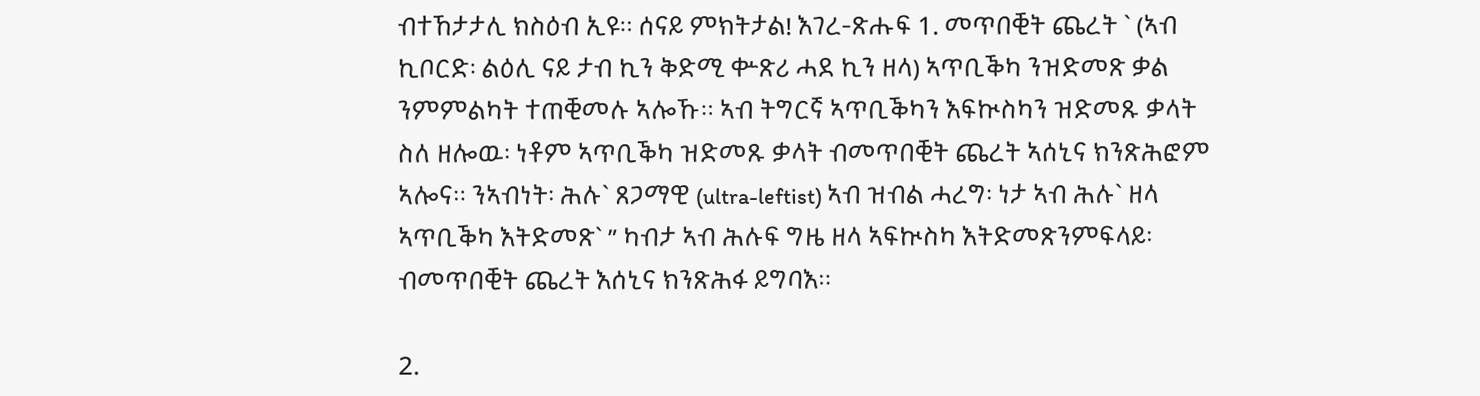ብተኸታታሊ ክስዕብ ኢዩ። ሰናይ ምክትታል! እገረ-ጽሑፍ 1. መጥበቒት ጨረት ` (ኣብ ኪቦርድ፡ ልዕሊ ናይ ታብ ኪን ቅድሚ ቍጽሪ ሓደ ኪን ዘላ) ኣጥቢቕካ ንዝድመጽ ቃል ንምምልካት ተጠቒመሉ ኣሎኹ። ኣብ ትግርኛ ኣጥቢቕካን እፍኲስካን ዝድመጹ ቃላት ስለ ዘሎዉ፡ ነቶም ኣጥቢቕካ ዝድመጹ ቃላት ብመጥበቒት ጨረት ኣሰኒና ክንጽሕፎም ኣሎና። ንኣብነት፡ ሕሉ` ጸጋማዊ (ultra-leftist) ኣብ ዝብል ሓረግ፡ ነታ ኣብ ሕሉ` ዘላ ኣጥቢቕካ እትድመጽ` ” ካብታ ኣብ ሕሉፍ ግዜ ዘላ ኣፍኲስካ እትድመጽንምፍላይ፡ ብመጥበቒት ጨረት እሰኒና ክንጽሕፋ ይግባእ።

2.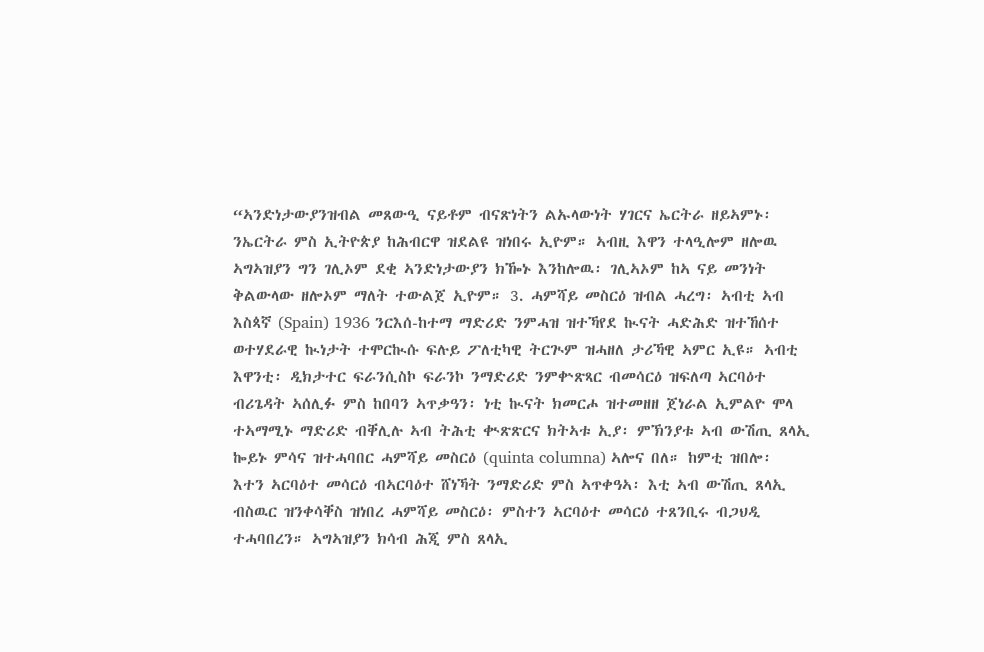“ኣንድነታውያንዝብል መጸውዒ ናይቶም ብናጽነትን ልኡላውነት ሃገርና ኤርትራ ዘይኣምኑ፡ ንኤርትራ ምስ ኢትዮጵያ ከሕብርዋ ዝደልዩ ዝነበሩ ኢዮም። ኣብዚ እዋን ተላዒሎም ዘሎዉ ኣግኣዝያን ግን ገሊኦም ደቂ ኣንድነታውያን ክዀኑ እንከሎዉ፡ ገሊኣኦም ከኣ ናይ መንነት ቅልውላው ዘሎኦም ማለት ተውልጀ ኢዮም። 3. ሓምሻይ መስርዕ ዝብል ሓረግ፡ ኣብቲ ኣብ እስጳኛ (Spain) 1936 ንርእሰ-ከተማ ማድሪድ ንምሓዝ ዝተኻየደ ኲናት ሓድሕድ ዝተኸሰተ ወተሃደራዊ ኲነታት ተሞርኲሱ ፍሉይ ፖለቲካዊ ትርጒም ዝሓዘለ ታሪኻዊ ኣምር ኢዩ። ኣብቲ እዋንቲ፡ ዲክታተር ፍራንሲስኮ ፍራንኮ ንማድሪድ ንምቍጽጻር ብመሳርዕ ዝፍለጣ ኣርባዕተ ብሪጌዳት ኣሰሊፉ ምስ ከበባን ኣጥቃዓን፡ ነቲ ኲናት ክመርሖ ዝተመዘዘ ጀነራል ኢምልዮ ሞላ ተኣማሚኑ ማድሪድ ብቐሊሉ ኣብ ትሕቲ ቊጽጽርና ክትኣቱ ኢያ፡ ምኽንያቱ ኣብ ውሽጢ ጸላኢ ኰይኑ ምሳና ዝተሓባበር ሓምሻይ መስርዕ (quinta columna) ኣሎና በለ። ከምቲ ዝበሎ፡ እተን ኣርባዕተ መሳርዕ ብኣርባዕተ ሸነኻት ንማድሪድ ምስ ኣጥቀዓኣ፡ እቲ ኣብ ውሽጢ ጸላኢ ብስዉር ዝንቀሳቐስ ዝነበረ ሓምሻይ መስርዕ፡ ምስተን ኣርባዕተ መሳርዕ ተጸንቢሩ ብጋህዲ ተሓባበረን። ኣግኣዝያን ክሳብ ሕጂ ምስ ጸላኢ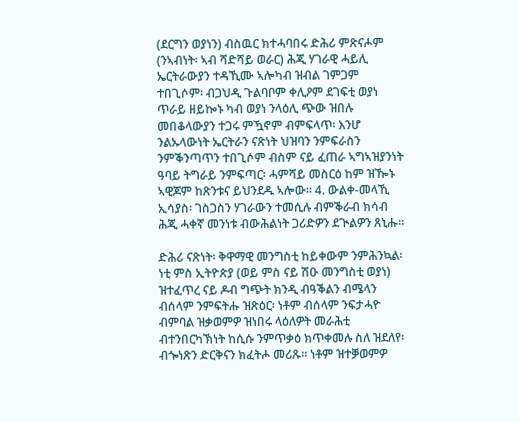(ደርግን ወያነን) ብስዉር ክተሓባበሩ ድሕሪ ምጽናሖም (ንኣብነት፡ ኣብ ሻድሻይ ወራር) ሕጂ ሃገራዊ ሓይሊ ኤርትራውያን ተዳኺሙ ኣሎካብ ዝብል ገምጋም ተበጊሶም፡ ብጋህዲ ጉልባቦም ቀሊዖም ደገፍቲ ወያነ ጥራይ ዘይኰኑ ካብ ወያነ ንላዕሊ ጭው ዝበሉ መበቆላውያን ተጋሩ ምዃኖም ብምፍላጥ፡ እንሆ ንልኡላውነት ኤርትራን ናጽነት ህዝባን ንምፍራስን ንምቕንጣጥን ተበጊሶም ብስም ናይ ፈጠራ ኣግኣዝያንነት ዓባይ ትግራይ ንምፍጣር፡ ሓምሻይ መስርዕ ከም ዝዀኑ ኣዊጆም ከጽንቱና ይህንደዱ ኣሎው። 4. ውልቀ-መላኺ ኢሳያስ፡ ገስጋስን ሃገራውን ተመሲሉ ብምቕራብ ክሳብ ሕጂ ሓቀኛ መንነቱ ብውሕልነት ጋሪድዎን ደጒልዎን ጸኒሑ።

ድሕሪ ናጽነት፡ ቅዋማዊ መንግስቲ ከይቀውም ንምሕንኳል፡ ነቲ ምስ ኢትዮጵያ (ወይ ምስ ናይ ሽዑ መንግስቲ ወያነ) ዝተፈጥረ ናይ ዶብ ግጭት ክንዲ ብዓቕልን ብሜላን ብሰላም ንምፍትሑ ዝጽዕር፡ ነቶም ብሰላም ንፍታሓዮ ብምባል ዝቃወምዎ ዝነበሩ ላዕለዎት መራሕቲ ብተንበርካኽነት ከሲሱ ንምጥቃዕ ክጥቀመሉ ስለ ዝደለየ፡ ብጐነጽን ድርቅናን ክፈትሖ መሪጹ። ነቶም ዝተቓወምዎ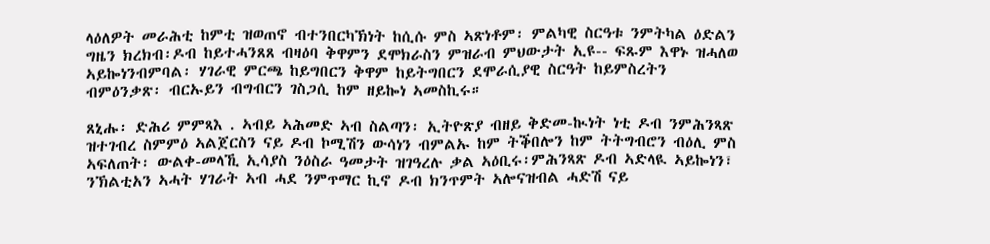ላዕለዎት መራሕቲ ከምቲ ዝወጠኖ ብተንበርካኽነት ከሲሱ ምስ ኣጽነቶም፡ ምልካዊ ስርዓቱ ንምትካል ዕድልን ግዜን ክረክብ፡ዶብ ከይተሓንጸጸ ብዛዕባ ቅዋምን ደሞክራስን ምዝራብ ምህውታት ኢዩ-- ፍጹም እዋኑ ዝሓለወ ኣይኰነንብምባል፡ ሃገራዊ ምርጫ ከይግበርን ቅዋም ከይትግበርን ደሞራሲያዊ ስርዓት ከይምስረትን ብምዕንቃጽ፡ ብርኡይን ብግብርን ገስጋሲ ከም ዘይኰነ ኣመስኪሩ።

ጸኒሑ፡ ድሕሪ ምምጻእ . ኣብይ ኣሕመድ ኣብ ስልጣን፡ ኢትዮጽያ ብዘይ ቅድመ-ኲነት ነቲ ዶብ ንምሕንጻጽ ዝተገብረ ስምምዕ ኣልጀርስን ናይ ዶብ ኮሚሽን ውሳነን ብምልኡ ከም ትቕበሎን ከም ትትግብሮን ብዕሊ ምስ ኣፍለጠት፡ ውልቀ-መላኺ ኢሳያስ ንዕስራ ዓመታት ዝገዓረሉ ቃል ኣዕቢሩ፡ምሕንጻጽ ዶብ ኣድላዪ ኣይኰነን፣ ንኽልቲአን ኣሓት ሃገራት ኣብ ሓደ ንምጥማር ኪኖ ዶብ ክንጥምት ኣሎናዝብል ሓድሽ ናይ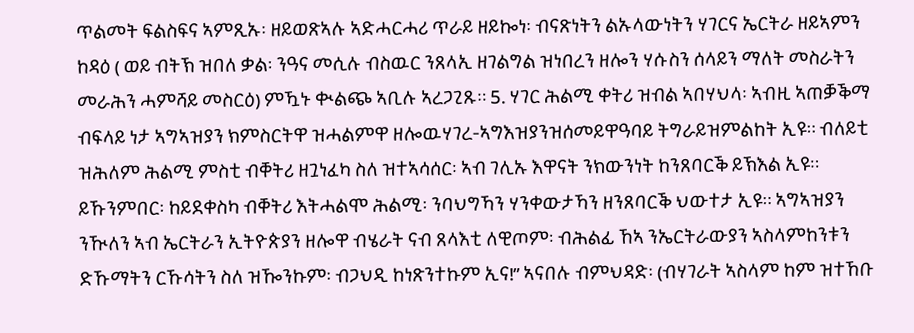ጥልመት ፍልስፍና ኣምጺኡ፡ ዘይወጽኣሉ ኣድሓርሓሪ ጥራይ ዘይኰነ፡ ብናጽነትን ልኡላውነትን ሃገርና ኤርትራ ዘይኣምን ከዳዕ ( ወይ ብትኽ ዝበለ ቃል፡ ንዓና መሲሉ ብስዉር ንጸላኢ ዘገልግል ዝነበረን ዘሎን ሃሱስን ሰላይን ማለት መስራትን መራሕን ሓምሻይ መስርዕ) ምዃኑ ቊልጭ ኣቢሉ ኣረጋጊጹ። 5. ሃገር ሕልሚ ቀትሪ ዝብል ኣበሃህላ፡ ኣብዚ ኣጠቓቕማ ብፍላይ ነታ ኣግኣዝያን ክምስርትዋ ዝሓልምዋ ዘሎዉሃገረ-ኣግእዝያንዝሰመይዋዓባይ ትግራይዝምልከት ኢዩ። ብለይቲ ዝሕለም ሕልሚ ምስቲ ብቐትሪ ዘጓነፈካ ስለ ዝተኣሳሰር፡ ኣብ ገሊኡ እዋናት ንክውንነት ከንጸባርቕ ይኽእል ኢዩ። ይኹንምበር፡ ከይደቀስካ ብቐትሪ እትሓልሞ ሕልሚ፡ ንባህግኻን ሃንቀውታኻን ዘንጸባርቕ ህውተታ ኢዩ። ኣግኣዝያን ንዂለን ኣብ ኤርትራን ኢትዮጵያን ዘሎዋ ብሄራት ናብ ጸላእቲ ለዊጦም፡ ብሕልፊ ኸኣ ንኤርትራውያን ኣስላምከንቱን ድኹማትን ርኹሳትን ስለ ዝዀንኩም፡ ብጋህዲ ከነጽንተኩም ኢና!” ኣናበሉ ብምህዳድ፡ (ብሃገራት ኣስላም ከም ዝተኸቡ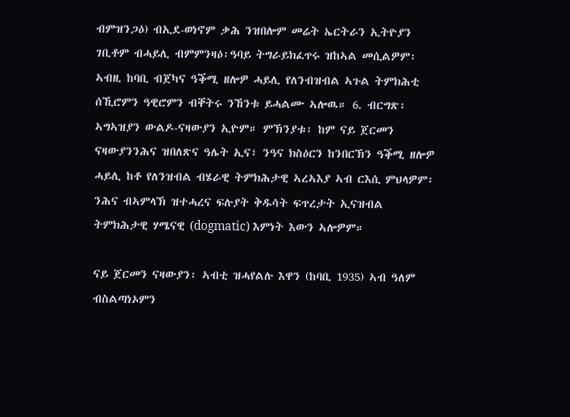ብምዝንጋዕ) ብኢደ-ወነኖም ቃሕ ንዝበሎም መሬት ኤርትራን ኢትዮያን ገቢቶም ብሓይሊ ብምምንዛዕ፡ዓባይ ትግራይክፈጥሩ ዝከኣል መሲልዎም፡ኣብዚ ከባቢ ብጀካና ዓቕሚ ዘሎዎ ሓይሊ የለንብዝብል ኣጉል ትምክሕቲ ሰኺሮምን ዓዊሮምን ብቐትሩ ንኸንቱ ይሓልሙ ኣሎዉ። 6. ብርግጽ፡ ኣግኣዝያን ውልዶ-ናዛውያን ኢዮም። ምኽንያቱ፡ ከም ናይ ጀርመን ናዛውያንንሕና ዝበለጽና ዓሌት ኢና፣ ንዓና ክስዕርን ከንበርኽን ዓቕሚ ዘሎዎ ሓይሊ ከቶ የለንዝብል ብሄራዊ ትምክሕታዊ ኣረኣእያ ኣብ ርእሲ ምህላዎም፡ንሕና ብኣምላኽ ዝተሓረና ፍሉያት ቅዱሳት ፍጥረታት ኢናዝብል ትምክሕታዊ ሃሜናዊ (dogmatic) እምነት እውን ኣሎዎም።

ናይ ጀርመን ናዛውያን፡ ኣብቲ ዝሓየልሉ እዋን (ከባቢ 1935) ኣብ ዓለም ብስልጣነኦምን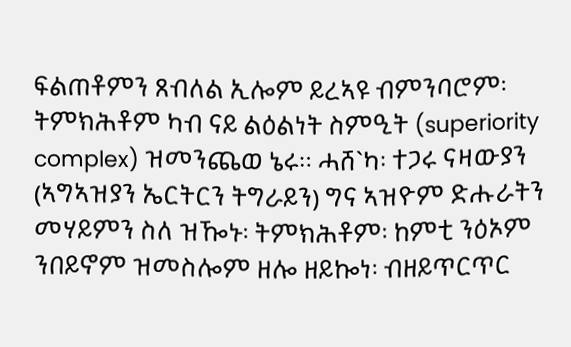ፍልጠቶምን ጸብለል ኢሎም ይረኣዩ ብምንባሮም፡ ትምክሕቶም ካብ ናይ ልዕልነት ስምዒት (superiority complex) ዝመንጨወ ኔሩ። ሓሸ`ካ፡ ተጋሩ ናዛውያን (ኣግኣዝያን ኤርትርን ትግራይን) ግና ኣዝዮም ድሑራትን መሃይምን ስለ ዝዀኑ፡ ትምክሕቶም፡ ከምቲ ንዕኦም ንበይኖም ዝመስሎም ዘሎ ዘይኰነ፡ ብዘይጥርጥር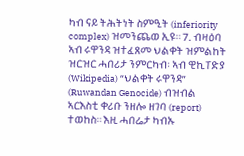ካብ ናይ ትሕትነት ስምዒት (inferiority complex) ዝመንጨወ ኢዩ። 7. ብዛዕባ ኣብ ሩዋንዳ ዝተፈጸመ ህልቀት ዝምልከት ዝርዝር ሓበሪታ ንምርካብ፡ ኣብ ዊኪፐድያ (Wikipedia) “ህልቀት ሩዋንዳ” (Ruwandan Genocide) ብዝብል ኣርእስቲ ቀሪቡ ንዘሎ ዘገባ (report) ተወከስ። እዚ ሓበሬታ ካብኡ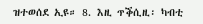ዝተወሰደ ኢዩ። 8. እዚ ጥቕሲዚ፡ ካብቲ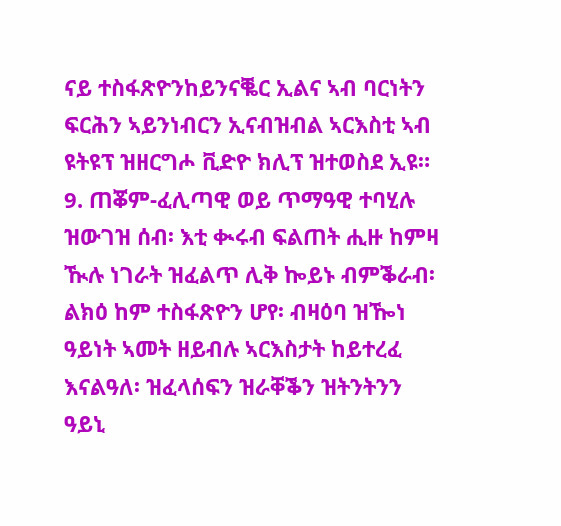ናይ ተስፋጽዮንከይንናቘር ኢልና ኣብ ባርነትን ፍርሕን ኣይንነብርን ኢናብዝብል ኣርእስቲ ኣብ ዩትዩፕ ዝዘርግሖ ቪድዮ ክሊፕ ዝተወስደ ኢዩ። 9. ጠቖም-ፈሊጣዊ ወይ ጥማዓዊ ተባሂሉ ዝውገዝ ሰብ፡ እቲ ቊሩብ ፍልጠት ሒዙ ከምዛ ዂሉ ነገራት ዝፈልጥ ሊቅ ኰይኑ ብምቕራብ፡ ልክዕ ከም ተስፋጽዮን ሆየ፡ ብዛዕባ ዝዀነ ዓይነት ኣመት ዘይብሉ ኣርእስታት ከይተረፈ እናልዓለ፡ ዝፈላሰፍን ዝራቐቕን ዝትንትንን ዓይኒ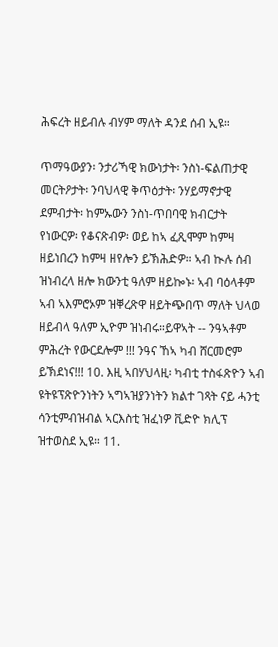ሕፍረት ዘይብሉ ብሃም ማለት ዳንደ ሰብ ኢዩ።

ጥማዓውያን፡ ንታሪኻዊ ክውነታት፡ ንስነ-ፍልጠታዊ መርትዖታት፡ ንባህላዊ ቅጥዕታት፡ ንሃይማኖታዊ ደምብታት፡ ከምኡውን ንስነ-ጥበባዊ ክብርታት የነውርዎ፡ የቆናጽብዎ፡ ወይ ከኣ ፈጺሞም ከምዛ ዘይነበረን ከምዛ ዘየሎን ይኽሕድዎ። ኣብ ኲሉ ሰብ ዝነብረላ ዘሎ ክውንቲ ዓለም ዘይኰኑ፡ ኣብ ባዕላቶም ኣብ ኣእምሮኦም ዝቐረጽዋ ዘይትጭበጥ ማለት ህላወ ዘይብላ ዓለም ኢዮም ዝነብሩ።ይዋኣት -- ንዓኣቶም ምሕረት የውርደሎም !!! ንዓና ኸኣ ካብ ሸርመሮም ይኽደነና!!! 10. እዚ ኣበሃህላዚ፡ ካብቲ ተስፋጽዮን ኣብ ዩትዩፕጽዮንነትን ኣግኣዝያንነትን ክልተ ገጻት ናይ ሓንቲ ሳንቲምብዝብል ኣርእስቲ ዝፈነዎ ቪድዮ ክሊፕ ዝተወስደ ኢዩ። 11.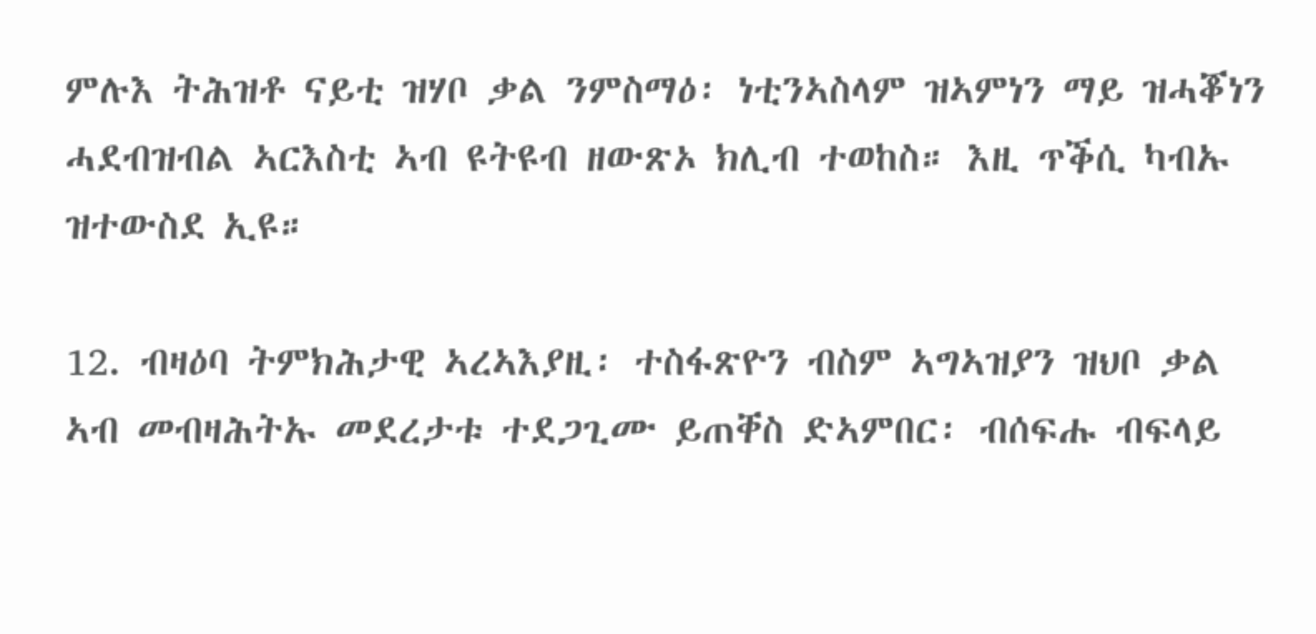ምሉእ ትሕዝቶ ናይቲ ዝሃቦ ቃል ንምስማዕ፡ ነቲንኣስላም ዝኣምነን ማይ ዝሓቖነን ሓደብዝብል ኣርእስቲ ኣብ ዩትዩብ ዘውጽኦ ክሊብ ተወከስ። እዚ ጥቕሲ ካብኡ ዝተውስደ ኢዩ።

12. ብዛዕባ ትምክሕታዊ ኣረኣእያዚ፡ ተስፋጽዮን ብስም ኣግኣዝያን ዝህቦ ቃል ኣብ መብዛሕትኡ መደረታቱ ተደጋጊሙ ይጠቐስ ድኣምበር፡ ብሰፍሑ ብፍላይ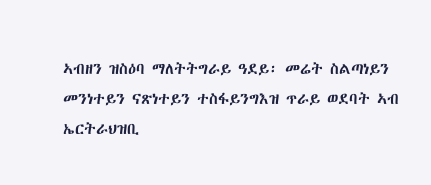ኣብዘን ዝስዕባ ማለትትግራይ ዓደይ፡ መሬት ስልጣነይን መንነተይን ናጽነተይን ተስፋይንግእዝ ጥራይ ወደባት ኣብ ኤርትራህዝቢ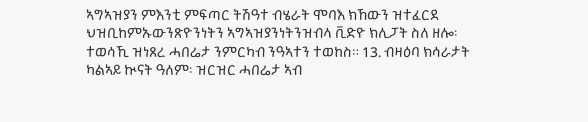ኣግኣዝያን ምእንቲ ምፍጣር ትሽዓተ ብሄራት ሞባእ ክኸውን ዝተፈርደ ህዝቢከምኡውንጽዮንነትን ኣግኣዝያንነትንዝብላ ቪድዮ ክሊፓት ስለ ዘሎ፡ ተወሳኺ ዝነጸረ ሓበሬታ ንምርካብ ንዓኣተን ተወከስ። 13. ብዛዕባ ክሳራታት ካልኣይ ኲናት ዓለም፡ ዝርዝር ሓበሬታ ኣብ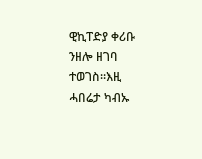ዊኪፐድያ ቀሪቡ ንዘሎ ዘገባ ተወገስ።እዚ ሓበሬታ ካብኡ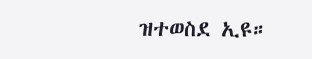ዝተወስደ ኢዩ።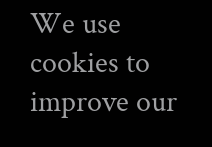We use cookies to improve our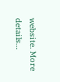website. More details…